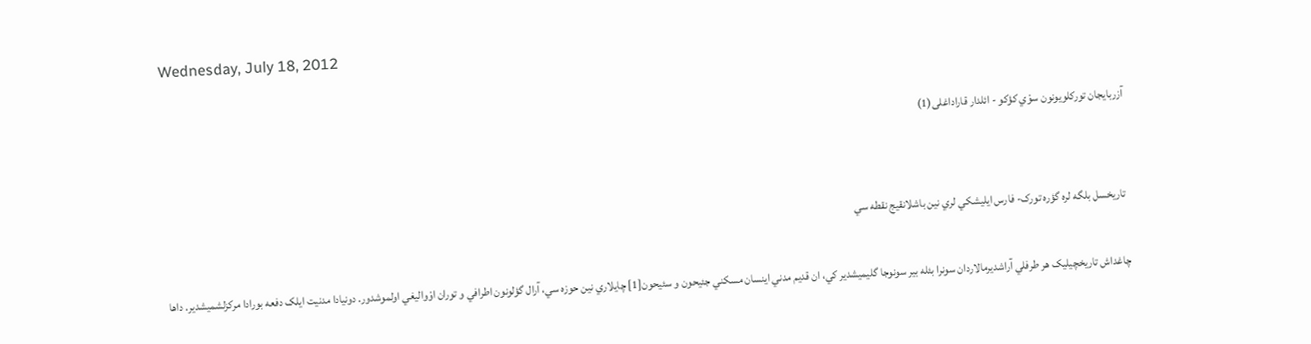Wednesday, July 18, 2012

آزربايجان تورکلويونون سوْي کؤکو - ائلدار قاراداغلی(1)


 تاريخسل بلگه لره گؤره تورک- فارس ايليشكي لري نين باشلانقيج نقطه سي

چاغداش تاريخچيليک هر طرفلي آراشديرمالاردان سونرا بئله بير سونوجا گليميشدير کي، ان قديم مدني اينسان مسکني جئيحون و سئيحون[1] چايلاري نين حوزه سي، آرال گؤلونون اطرافي و توران اوْواليغي اولموشدور. دونيادا مدنيت ايلک دفعه بورادا مرکزلشميشدير. داها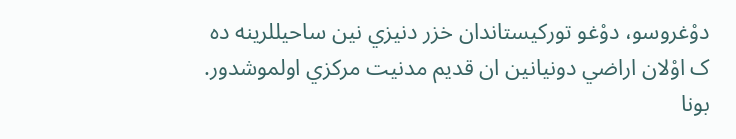دوْغروسو، دوْغو تورکيستاندان خزر دنيزي نين ساحيللرينه ده ک اوْلان اراضي دونيانين ان قديم مدنيت مرکزي اولموشدور. بونا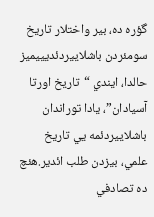گؤره ده، بير واختلار تاريخ سومئردن باشلاييردئديييميز حالدا، ايندي “تاريخ اورتا آسيادان”، يادا توراندان باشلاييردئمه يي تاريخ علمي، بيزدن طلب ائدير.هئچ ده تصادفي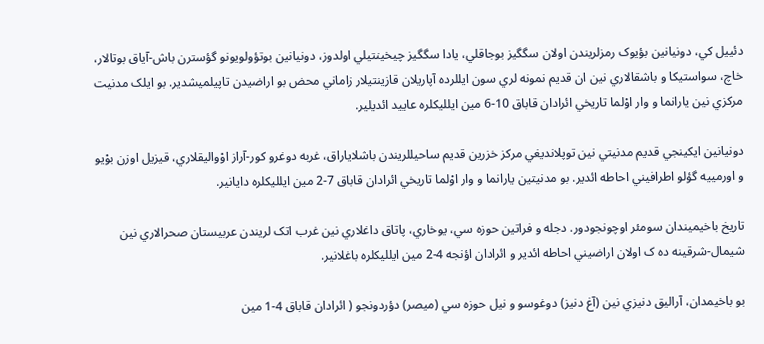دئييل کي، دونيانين بؤيوک رمزلريندن اولان سگگيز بوجاقلي، يادا سگگيز چيخينتيلي اولدوز، دونيانين بوتؤولويونو گؤسترن باش-آياق بوتالار، خاچ، سواستيکا و باشقالاري نين ان قديم نمونه لري سون ايللرده آپاريلان قازينتيلار زاماني محض بو اراضيدن تاپيلميشدير. بو ايلک مدنيت مرکزي نين يارانما و وار اوْلما تاريخي ائرادان قاباق 10-6 مين ايلليکلره عاييد ائديلير.

دونيانين ايکينجي قديم مدنيتي نين توپلانديغي مرکز خزرين قديم ساحيللريندن باشلاياراق، غربه دوغرو کور-آراز اوْواليقلاري، قيزيل اوزن بوْيو و اورمييه گؤلو اطرافيني احاطه ائدير. بو مدنيتين يارانما و وار اوْلما تاريخي ائرادان قاباق 7-2 مين ايلليکلره دايانير.

تاريخ باخيميندان سومئر اوچونجودور. دجله و فراتين حوزه سي، يوخاري، پاتاق داغلاري نين غرب اتک لريندن عربيستان صحرالاري نين شيمال-شرقينه ده ک اولان اراضيني احاطه ائدير و ائرادان اؤنجه 4-2 مين ايلليکلره باغلانير.

بو باخيمدان، آراليق دنيزي نين (آغ دنيز) دوغوسو و نيل حوزه سي (ميصر) دؤردونجو ( ائرادان قاباق 4-1 مين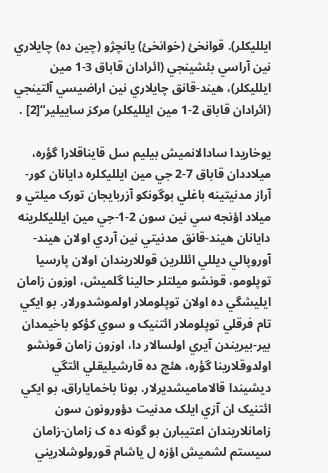ايلليکلر). قوانخئ (خوانخئ) يانچژو (چين ده) چايلاري نين آراسي بئشينجي (ائرادان قاباق 3-1 مين ايلليکلر)، هيند-قانق چايلاري نين اراضيسي آلتينجي (ائرادان قاباق 2-1 مين ايلليکلر) مرکز ساييلير“[2] .

يوخاريدا سادالانميش بيليم سل قايناقلارا گؤره، ميلاددان قاباق 7-2 جي مين ايلليکلره دايانان کور-آراز مدنيتينه باغلي بوگونکو آزربايجان تورک ميلتي و ميلاد اؤنجه سي نين سون 2-1-جي مين ايلليکلرينه دايانان هيند-قانق مدنيتي نين آردي اولان هيند-آوروپالي ديللي ائللرين قوللاريندان اولان پارسيا توپلومو، قونشو ميلتلر حالينا گلميش، اوزون زامان ايليشگي ده اولان توپلوملار اولموشدورلار. بو ايکي تام فرقلي توپلوملار ائتنيک و سوي کؤکو باخيمدان بير-بيريندن آيري اولسالار دا، اوزون زامان قونشو اولدوقلارينا گؤره، هئچ ده قارشيليقلي ائتگي ديشيندا قالاماميشديرلار. بونا باخماياراق، بو ايکي ائتنيک ان آزي ايلک مدنيت دؤورونون سون زامانلاريندان اعتيبارن بو گونه ده ک زامان-زامان سيستم لشميش اؤزه ل ياشام قورولوشلاريني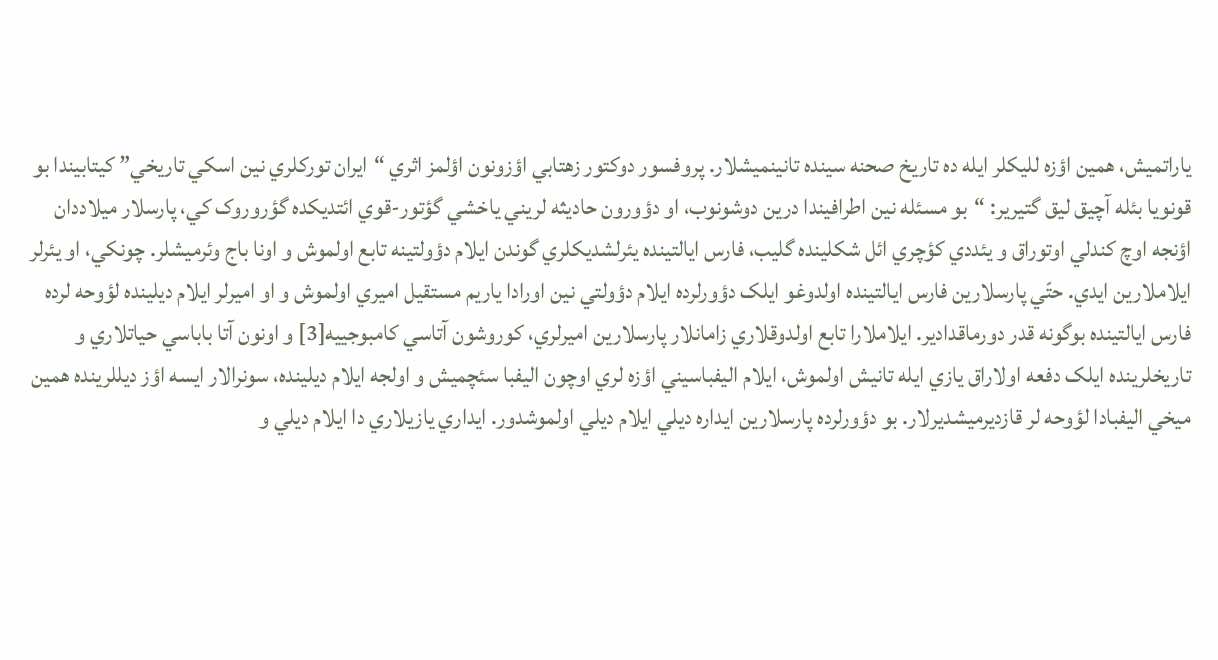ياراتميش، همين اؤزه لليکلر ايله ده تاريخ صحنه سينده تانينميشلار. پروفسور دوكتور زهتابي اؤزونون اؤلمز اثري “ايران تورکلري نين اسکي تاريخي” کيتابيندا بو قونويا بئله آچيق ليق گتيرير: “بو مسئله نين اطرافيندا درين دوشونوب، او دؤورون حاديثه لريني ياخشي گؤتور-قوي ائتديکده گؤروروک کي، پارسلار ميلاددان اؤنجه اوچ کندلي اوتوراق و يئددي کؤچري ائل شکلينده گليب، فارس ايالتينده يئرلشديکلري گوندن ايلام دؤولتينه تابع اولموش و اونا باج وئرميشلر. چونکي، او يئرلر ايلاملارين ايدي. حتّي پارسلارين فارس ايالتينده اولدوغو ايلک دؤورلرده ايلام دؤولتي نين اورادا ياريم مستقيل اميري اولموش و او اميرلر ايلام ديلينده لؤوحه لرده فارس ايالتينده بوگونه قدر دورماقدادير. ايلاملارا تابع اولدوقلاري زامانلار پارسلارين اميرلري، کوروشون آتاسي کامبوجييه[3] و اونون آتا باباسي حياتلاري و تاريخلرينده ايلک دفعه اولاراق يازي ايله تانيش اولموش، ايلام اليفباسيني اؤزه لري اوچون اليفبا سئچميش و اولجه ايلام ديلينده، سونرالار ايسه اؤز ديللرينده همين ميخي اليفبادا لؤوحه لر قازديرميشديرلار. بو دؤورلرده پارسلارين ايداره ديلي ايلام ديلي اولموشدور. ايداري يازيلاري دا ايلام ديلي و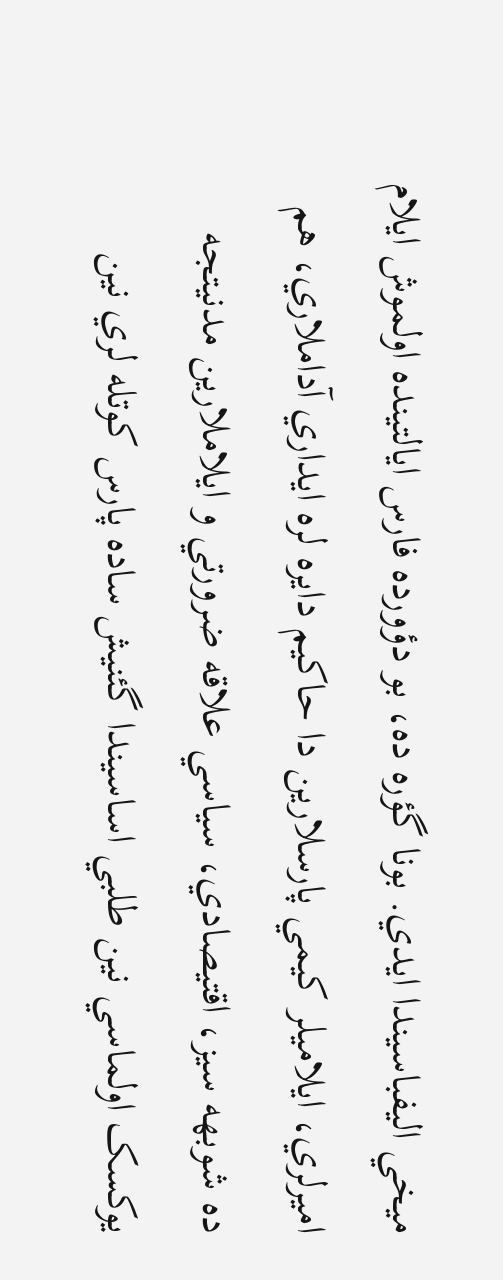ميخي اليفباسيندا ايدي. بونا گؤره ده، بو دؤورده فارس ايالتينده اولموش ايلام اميرلري، ايلاميلر کيمي پارسلارين دا حاکيم دايره لره ايداري آداملاري، هم ده شوبهه سيز، اقتيصادي، سياسي علاقه ضرورتي و ايلاملارين مدنيتجه يوکسک اولماسي نين طلبي اساسيندا گئنيش ساده پارس کوتله لري نين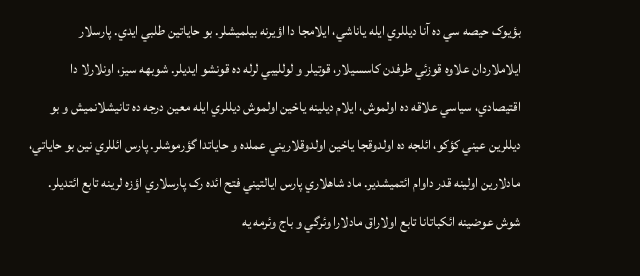بؤيوک حيصه سي ده آنا ديللري ايله ياناشي، ايلامجا دا اؤيرنه بيلميشلر. بو حاياتين طلبي ايدي. پارسلار ايلاملاردان علاوه قوزئي طرفدن کاسسيلار، قوتيلر و لولليبي لرله ده قونشو ايديلر. شوبهه سيز، اونلارلا دا اقتيصادي، سياسي علاقه ده اولموش، ايلام ديلينه ياخين اولموش ديللري ايله معين درجه ده تانيشلانميش و بو ديللرين عيني کؤکو، ائلجه ده اولدوقجا ياخين اولدوقلاريني عملده و حاياتدا گؤرموشلر. پارس ائللري نين بو حاياتي، مادلارين اولينه قدر داوام ائتميشدير. ماد شاهلاري پارس ايالتيني فتح ائده رک پارسلاري اؤزه لرينه تابع ائتديلر. شوش عوضينه ائکباتانا تابع اولاراق مادلارا وئرگي و باج وئرمه يه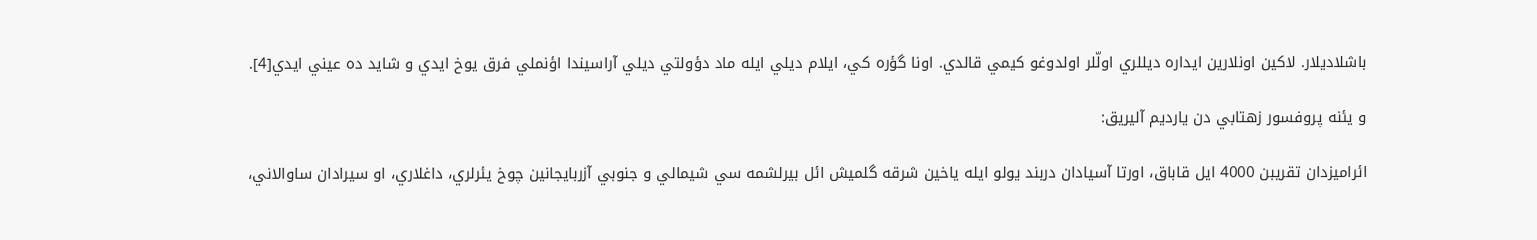باشلاديلار. لاکين اونلارين ايداره ديللري اولّلر اولدوغو کيمي قالدي. اونا گؤره کي، ايلام ديلي ايله ماد دؤولتي ديلي آراسيندا اؤنملي فرق يوخ ايدي و شايد ده عيني ايدي[4].

و يئنه پروفسور زهتابي دن يارديم آليريق:

ائراميزدان تقريبن 4000 ايل قاباق، اورتا آسيادان دربند يولو ايله ياخين شرقه گلميش ائل بيرلشمه سي شيمالي و جنوبي آزربايجانين چوخ يئرلري، داغلاري، او سيرادان ساوالاني،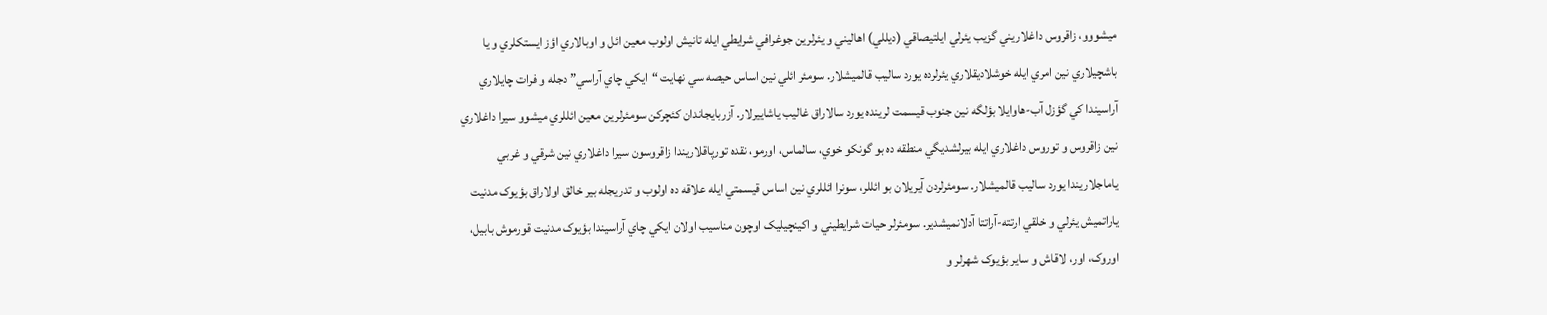ميشووو، زاقروس داغلاريني گزيب يئرلي ايلتيصاقي (ديللي) اهاليني و يئرلرين جوغرافي شرايطي ايله تانيش اولوب معين ائل و اوبالاري اؤز ايستکلري و يا باشچيلاري نين امري ايله خوشلاديقلاري يئرلرده يورد ساليب قالميشلار. سومئر ائلي نين اساس حيصه سي نهايت “ايکي چاي آراسي” دجله و فرات چايلاري آراسيندا کي گؤزل آب-هاوايلا بؤلگه نين جنوب قيسمت لرينده يورد سالاراق غاليب ياشاييرلار. آزربايجاندان کئچرکن سومئرلرين معين ائللري ميشوو سيرا داغلاري نين زاقروس و توروس داغلاري ايله بيرلشديگي منطقه ده بو گونکو خوي، سالماس، اورمو، نقده تورپاقلاريندا زاقروسون سيرا داغلاري نين شرقي و غربي ياماجلاريندا يورد ساليب قالميشلار. سومئرلردن آيريلان بو ائللر، سونرا ائللري نين اساس قيسمتي ايله علاقه ده اولوب و تدريجله بير خالق اولاراق بؤيوک مدنيت ياراتميش يئرلي و خلقي ارتته-آراتتا آدلانميشدير. سومئرلر حيات شرايطيني و اکينچيليک اوچون مناسيب اولان ايکي چاي آراسيندا بؤيوک مدنيت قورموش بابيل، اوروک، اور، لاقاش و ساير بؤيوک شهرلر و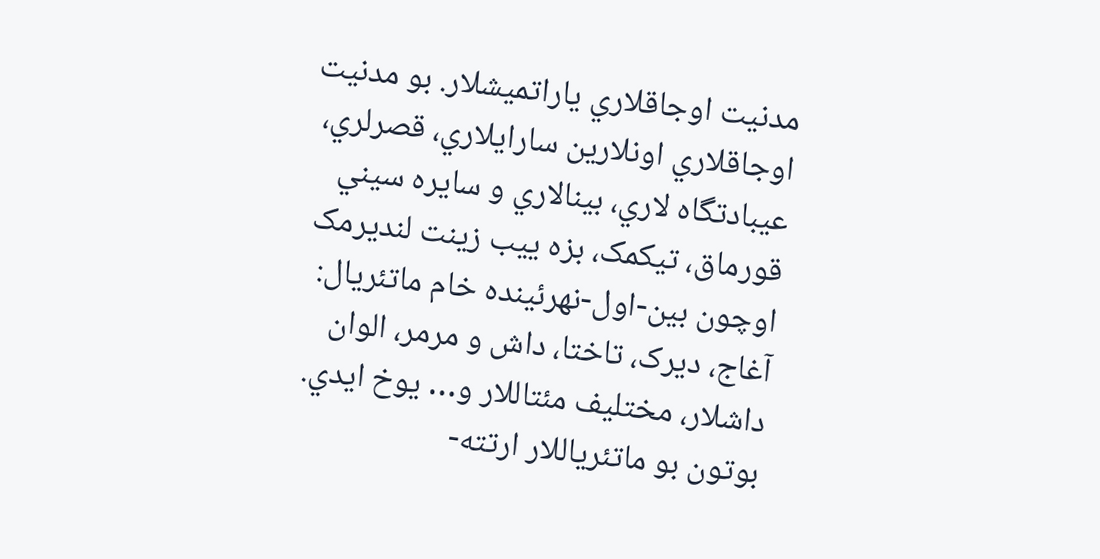مدنيت اوجاقلاري ياراتميشلار. بو مدنيت اوجاقلاري اونلارين سارايلاري، قصرلري، عيبادتگاه لاري، بينالاري و سايره سيني قورماق، تيکمک، بزه ييب زينت لنديرمک اوچون بين-اول-نهرئينده خام ماتئريال: آغاج، ديرک، تاختا، داش و مرمر، الوان داشلار، مختليف مئتاللار و… يوخ ايدي. بوتون بو ماتئرياللار ارتته-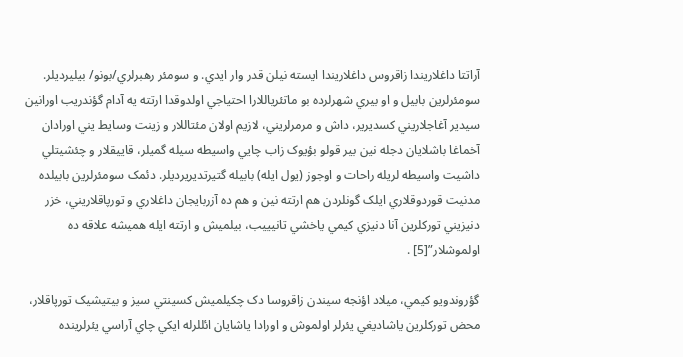آراتتا داغلاريندا زاقروس داغلاريندا ايسته نيلن قدر وار ايدي. و سومئر رهبرلري/بونو/ بيليرديلر. سومئرلرين بابيل و او بيري شهرلرده بو ماتئرياللارا احتياجي اولدوقدا ارتته يه آدام گؤندريب اورانين سيدير آغاجلاريني کسديرير، داش و مرمرلريني، لازيم اولان مئتاللار و زينت وسايط يني اورادان آخماغا باشلايان دجله نين بير قولو بؤيوک زاب چايي واسيطه سيله گميلر، قاييقلار و چئشيتلي داشيت واسيطه لريله راحات و اوجوز (يول ايله) بابيله گتيرتديريرديلر. دئمک سومئرلرين بابيلده مدنيت قوردوقلاري ايلک گونلردن هم ارتته نين و هم ده آزربايجان داغلاري و تورپاقلاريني، خزر دنيزيني تورکلرين آنا دنيزي کيمي ياخشي تانيييب، بيلميش و ارتته ايله هميشه علاقه ده اولموشلار”[5] .

گؤروندويو کيمي، ميلاد اؤنجه سيندن زاقروسا دک چکيلميش کسينتي سيز و بيتيشيک تورپاقلار، محض تورکلرين ياشاديغي يئرلر اولموش و اورادا ياشايان ائللرله ايکي چاي آراسي يئرلرينده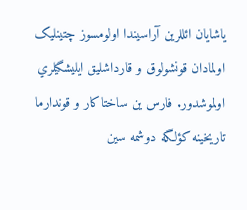ياشايان ائللرين آراسيندا اولومسوز چتينليک اولمادان قونشولوق و قارداشليق ايليشگيلري اولموشدور. فارس ين ساختاکار و قوندارما تاريخينه کؤلگه دوشمه سين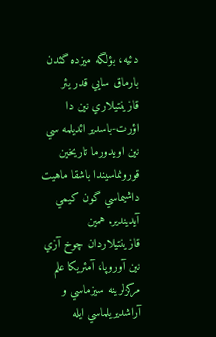دئيه، بؤلگه ميزده گئدن بارماق سايي قدر يئر قازينتيلاري نين دا اؤرت-باسدير ائديلمه سي نين اويدورما تاريخين قورونماسيندا باشقا ماهيت داشيماسي گون کيمي آيديندير. همين قازينتيلاردان چوخ آزي نين آوروپا، آمئريکا علم مرکزلرينه سيزماسي و آراشديريلماسي ايله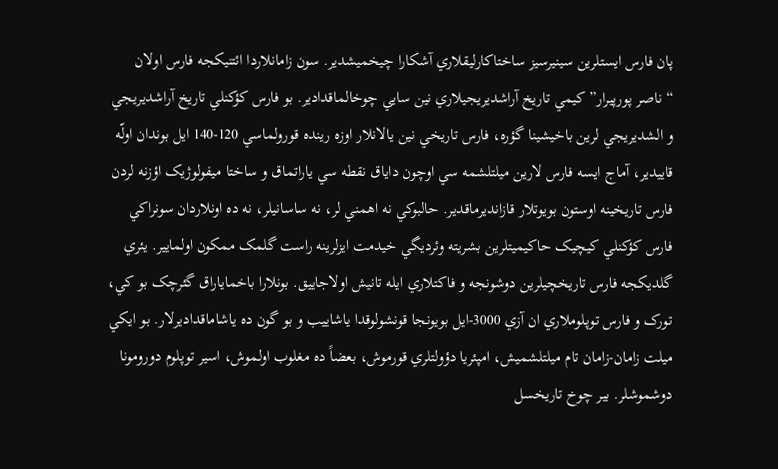پان فارس ايستلرين سينيرسيز ساختاکارليقلاري آشکارا چيخميشدير. سون زامانلاردا ائتنيکجه فارس اولان “ناصر پورپيرار” کيمي تاريخ آراشديريجيلاري نين سايي چوخالماقدادير. بو فارس کؤکنلي تاريخ آراشديريجي و الشديريجي لرين باخيشينا گؤره، فارس تاريخي نين يالانلار اوزه رينده قورولماسي 120-140 ايل بوندان اولّه قاييدير، آماج ايسه فارس لارين ميلتلشمه سي اوچون داياق نقطه سي ياراتماق و ساختا ميفولوژيک اؤزنه لردن فارس تاريخينه اوستون بويوتلار قازانديرماقدير. حالبوکي نه اهمني لر، نه ساسانيلر، نه ده اونلاردان سونراکي فارس کؤکنلي کيچيک حاکيميتلرين بشريته وئرديگي خيدمت ايزلرينه راست گلمک ممکون اولمايير. يئري گلديکجه فارس تاريخچيلرين دوشونجه و فاکتلاري ايله تانيش اولاجاييق. بونلارا باخماياراق گئرچک بو کي، تورک و فارس توپلوملاري ان آزي 3000-ايل بويونجا قونشولوقدا ياشاييب و بو گون ده ياشاماقداديرلار. بو ايکي ميلت زامان-زامان تام ميلتلشميش، امپئريا دؤولتلري قورموش، بعضاً ده مغلوب اولموش، اسير توپلوم دورومونا دوشموشلر. بير چوخ تاريخسل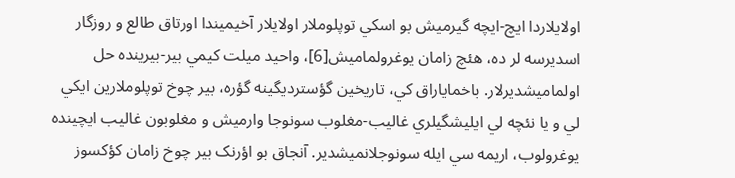اولايلاردا ايچ-ايچه گيرميش بو اسکي توپلوملار اولايلار آخيميندا اورتاق طالع و روزگار اسديرسه لر ده، هئچ زامان يوغرولماميش[6]، واحيد ميلت کيمي بير-بيرينده حل اولماميشديرلار. باخماياراق کي، تاريخين گؤسترديگينه گؤره، بير چوخ توپلوملارين ايکي لي و يا نئچه لي ايليشگيلري غاليب-مغلوب سونوجا وارميش و مغلوبون غاليب ايچينده يوغرولوب، اريمه سي ايله سونوجلانميشدير. آنجاق بو اؤرنک بير چوخ زامان کؤکسوز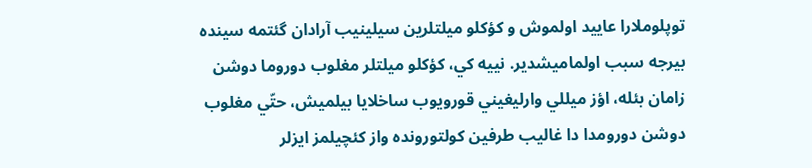توپلوملارا عاييد اولموش و کؤکلو ميلتلرين سيلينيب آرادان گئتمه سينده بيرجه سبب اولماميشدير. نييه کي، کؤکلو ميلتلر مغلوب دوروما دوشن زامان بئله، اؤز ميللي وارليغيني قورويوب ساخلايا بيلميش، حتّي مغلوب دوشن دورومدا دا غاليب طرفين کولتورونده واز کئچيلمز ايزلر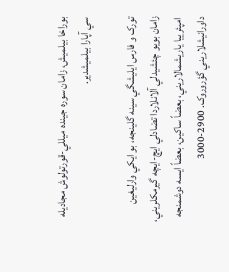بوراخا بيلميش، زامان سوره جينده ميللي-قورتولوش مجاديله سي آپارا بيلميشدير.

تورک و فارس ايليشگي سينه گلينجه، بو ايکي وارليغين زامان بويو چئشيدلي آلانلاردا تضادلي ايچ-ايچه گيرمکلريني، امپئرييا ياريشمالاريني، بعضاً ساکين، بعضاً ايسه دوشمنجه داورانيشلاريني گؤروروک. 2900-3000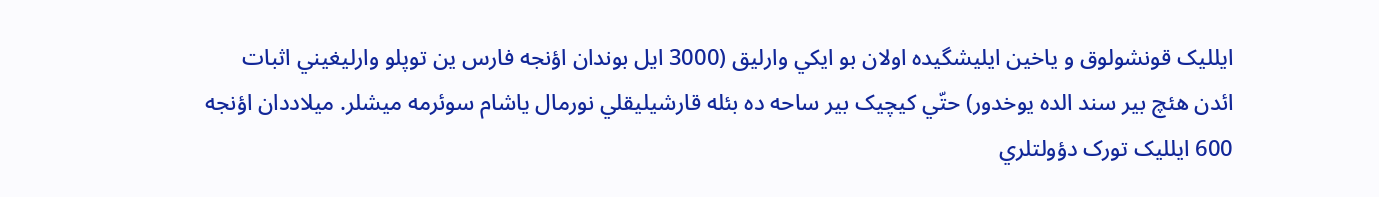ايلليک قونشولوق و ياخين ايليشگيده اولان بو ايکي وارليق (3000 ايل بوندان اؤنجه فارس ين توپلو وارليغيني اثبات ائدن هئچ بير سند الده يوخدور) حتّي کيچيک بير ساحه ده بئله قارشيليقلي نورمال ياشام سوئرمه ميشلر. ميلاددان اؤنجه 600 ايلليک تورک دؤولتلري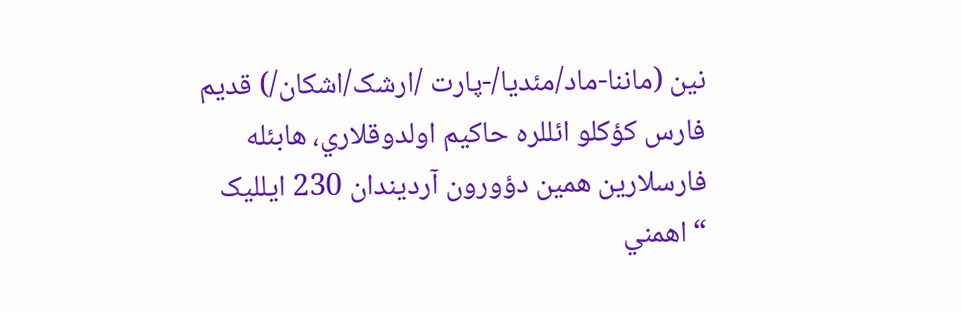نين (ماننا-ماد/مئديا/-پارت /ارشک/اشکان/) قديم فارس کؤکلو ائللره حاکيم اولدوقلاري، هابئله فارسلارين همين دؤورون آرديندان 230 ايلليک “اهمني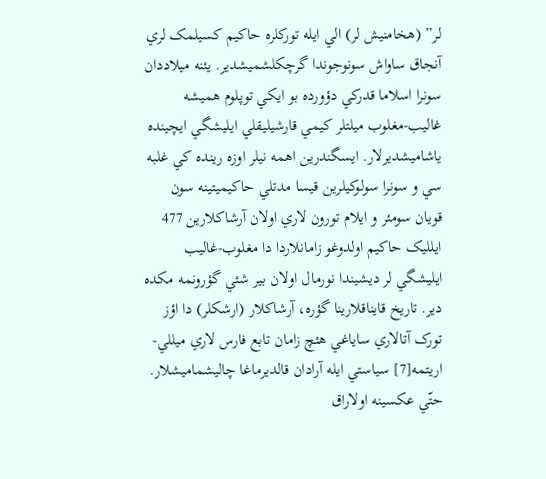لر” (هخامنيش لر) الي ايله تورکلره حاکيم کسيلمک لري آنجاق ساواش سونوجوندا گرچکلشميشدير. يئنه ميلاددان سونرا اسلاما قدرکي دؤورده بو ايکي توپلوم هميشه غاليب-مغلوب ميلتلر کيمي قارشيليقلي ايليشگي ايچينده ياشاميشديرلار. ايسگندرين اهمه نيلر اوزه رينده کي غلبه سي و سونرا سولوکيلرين قيسا مدتلي حاکيميتينه سون قويان سومئر و ايلام تورون لاري اولان آرشاکلارين 477 ايلليک حاکيم اولدوغو زامانلاردا دا مغلوب-غاليب ايليشگي لر ديشيندا نورمال اولان بير شئي گؤرونمه مکده دير. تاريخ قايناقلارينا گؤره، آرشاکلار (ارشکلر) دا اؤز تورک آتالاري ساياغي هئچ زامان تابع فارس لاري ميللي-اريتمه[7] سياستي ايله آرادان قالديرماغا چاليشماميشلار. حتّي عکسينه اولاراق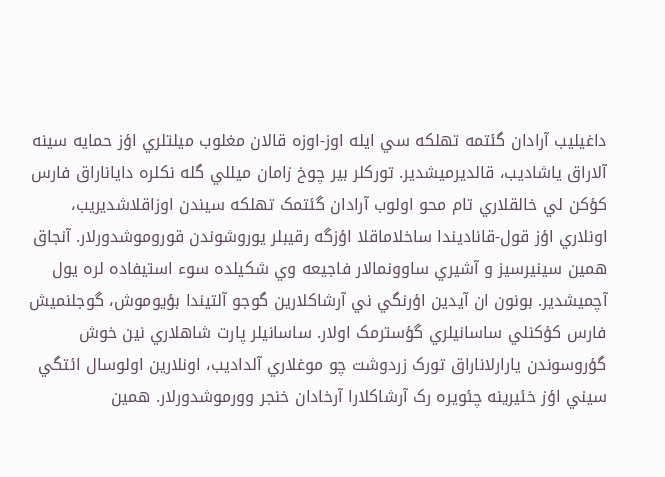داغيليب آرادان گئتمه تهلکه سي ايله اوز-اوزه قالان مغلوب ميلتلري اؤز حمايه سينه آلاراق ياشاديب، قالديرميشدير. تورکلر بير چوخ زامان ميللي گله نکلره داياناراق فارس کؤکن لي خالقلاري تام محو اولوب آرادان گئتمک تهلکه سيندن اوزاقلاشديريب، اونلاري اؤز قول-قاناديندا ساخلاماقلا اؤزگه رقيبلر يوروشوندن قوروموشدورلار. آنجاق همين سينيرسيز و آشيري ساوونمالار فاجيعه وي شکيلده سوء استيفاده لره يول آچميشدير. بونون ان آيدين اؤرنگي ني آرشاکلارين گوجو آلتيندا بؤيوموش، گوجلنميش فارس کؤکنلي ساسانيلري گؤسترمک اولار. ساسانيلر پارت شاهلاري نين خوش گؤروسوندن يارارلاناراق تورک زردوشت چو موغلاري آلداديب، اونلارين اولوسال ائتگي سيني اؤز خئيرينه چئويره رک آرشاکلارا آرخادان خنجر وورموشدورلار. همين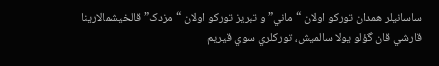ساسانيلر همدان تورکو اولان “ماني” و تبريز تورکو اولان “مزدک” قالخيشمالارينا قارشي قان گؤلو يولا سالميش، تورکلري سوي قيريم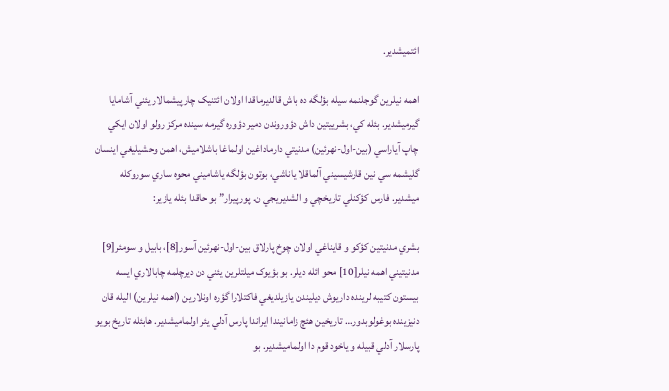ائتميشدير.

اهمه نيلرين گوجلنمه سيله بؤلگه ده باش قالديرماقدا اولان ائتنيک چارپيشمالار يئني آشامايا گيرميشدير. بئله کي، بشرييتين داش دؤوروندن دمير دؤوره گيرمه سينده مرکز رولو اولان ايکي چاپ آياراسي (بين-اول-نهرئين) مدنيتي دارماداغين اولماغا باشلاميش، اهمن وحشيليغي اينسان گليشمه سي نين قارشيسيني آلماقلا ياناشي، بوتون بؤلگه ياشاميني محوه ساري سوروکله ميشدير. فارس کؤکنلي تاريخچي و الشديريجي ن. پورپيرار” بو حاقدا بئله يازير:

بشري مدنيتين کؤکو و قايناغي اولان چوخ پارلاق بين-اول-نهرئين آسور[8]، بابيل و سومئر[9] مدنيتيني اهمه نيلر[10] محو ائله ديلر. بو بؤيوک ميلتلرين يئني دن ديرچلمه چابالاري ايسه بيستون کتيبه لرينده داريوش ديليندن يازيلديغي فاکتلارا گؤره اونلارين (اهمه نيلرين) اليله قان دنيزينده بوغولوبدور… تاريخين هئچ زامانيندا ايراندا پارس آدلي يئر اولماميشدير. هابئله تاريخ بويو پارسلار آدلي قبيله و ياخود قوم دا اولماميشدير. بو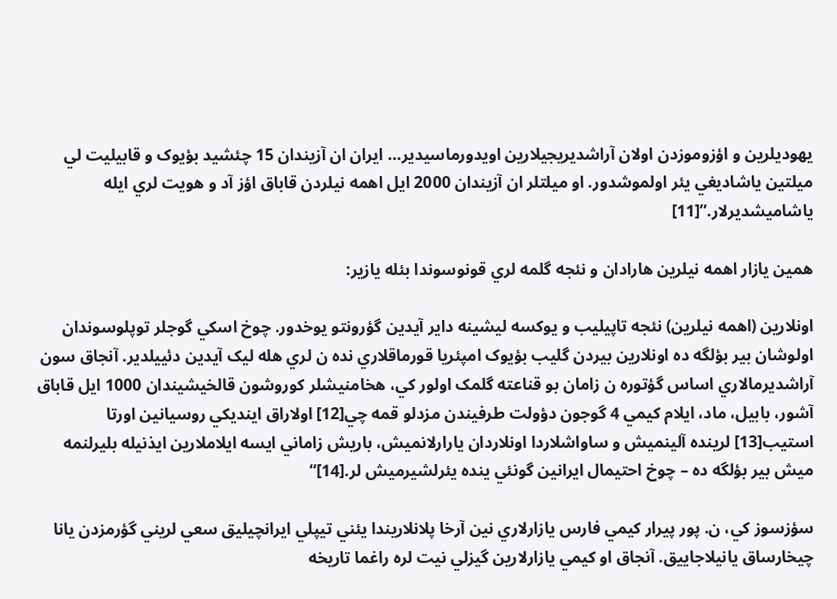يهوديلرين و اؤزوموزدن اولان آراشديريجيلارين اويدورماسيدير… ايران ان آزيندان 15 چئشيد بؤيوک و قابيليت لي ميلتين ياشاديغي يئر اولموشدور. او ميلتلر ان آزيندان 2000 ايل اهمه نيلردن قاباق اؤز آد و هويت لري ايله ياشاميشديرلار.”[11]

همين يازار اهمه نيلرين هارادان و نئجه گلمه لري قونوسوندا بئله يازير:

اونلارين (اهمه نيلرين) نئجه تاپيليب و يوکسه ليشينه داير آيدين گؤرونتو يوخدور. چوخ اسکي گوجلر توپلوسوندان اولوشان بير بؤلگه ده اونلارين بيردن گليب بؤيوک امپئريا قورماقلاري نده ن لري هله ليک آيدين دئييلدير. آنجاق سون آراشديرمالاري اساس گؤتوره ن زامان بو قناعته گلمک اولور کي، هخامنيشلر کوروشون قالخيشيندان 1000 ايل قاباق آشور، بابيل، ماد، ايلام کيمي 4 گوجون دؤولت طرفيندن مزدلو قمه چي[12] اولاراق اينديکي روسيانين اورتا استيب[13] لرينده آلينميش و ساواشلاردا اونلاردان يارارلانميش، باريش زاماني ايسه ايلاملارين ايذنيله بليرلنمه ميش بير بؤلگه ده – چوخ احتيمال ايرانين گونئي ينده يئرلشيرميش لر.[14]“

سؤزسوز کي، ن. پور پيرار کيمي فارس يازارلاري نين آرخا پلانلاريندا يئني تيپلي ايرانچيليق سعي لريني گؤرمزدن يانا چيخارساق يانيلاجاييق. آنجاق او کيمي يازارلارين گيزلي نيت لره راغما تاريخه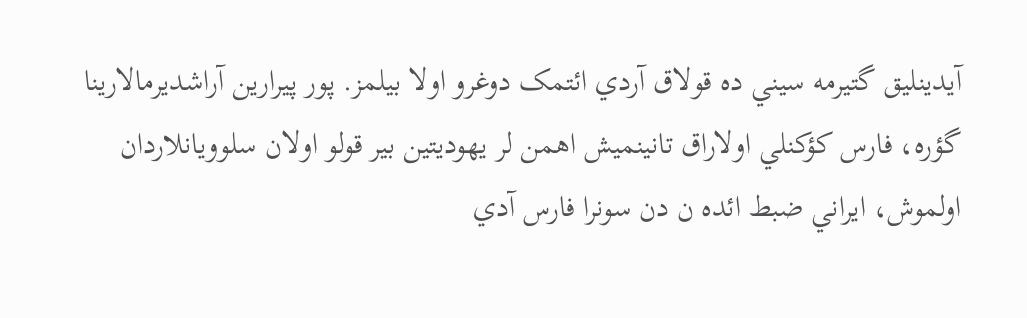آيدينليق گتيرمه سيني ده قولاق آردي ائتمک دوغرو اولا بيلمز. پور پيرارين آراشديرمالارينا گؤره، فارس کؤکنلي اولاراق تانينميش اهمن لر يهوديتين بير قولو اولان سلوويانلاردان اولموش، ايراني ضبط ائده ن دن سونرا فارس آدي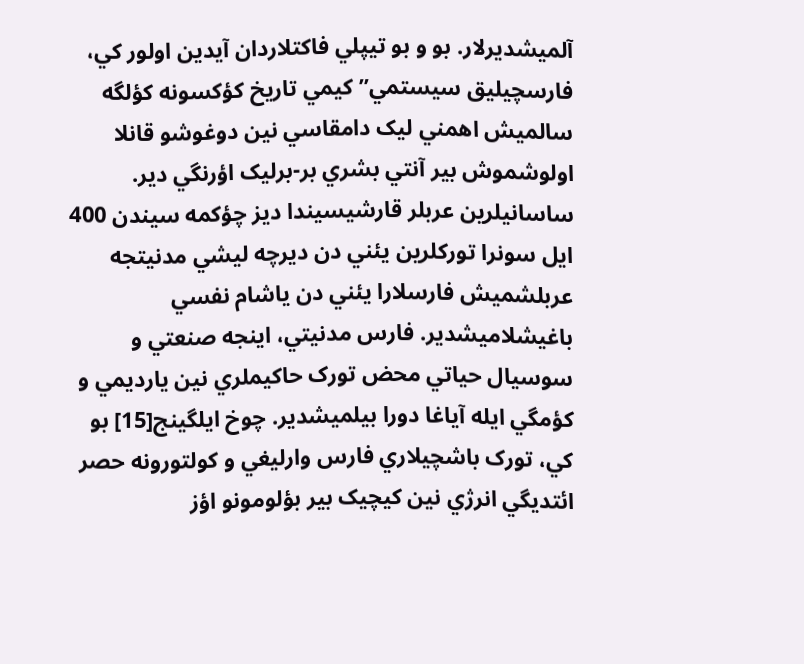آلميشديرلار. بو و بو تيپلي فاکتلاردان آيدين اولور کي، فارسچيليق سيستمي” کيمي تاريخ کؤکسونه کؤلگه سالميش اهمني ليک دامقاسي نين دوغوشو قانلا اولوشموش بير آنتي بشري بر-برليک اؤرنگي دير. ساسانيلرين عربلر قارشيسيندا ديز چؤکمه سيندن 400 ايل سونرا تورکلرين يئني دن ديرچه ليشي مدنيتجه عربلشميش فارسلارا يئني دن ياشام نفسي باغيشلاميشدير. فارس مدنيتي، اينجه صنعتي و سوسيال حياتي محض تورک حاکيملري نين يارديمي و کؤمگي ايله آياغا دورا بيلميشدير. چوخ ايلگينج[15] بو کي، تورک باشچيلاري فارس وارليغي و کولتورونه حصر ائتديگي انرژي نين کيچيک بير بؤلومونو اؤز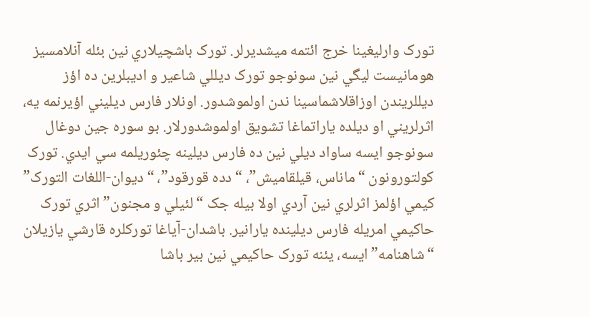تورک وارليغينا خرج ائتمه ميشديرلر. تورک باشچيلاري نين بئله آنلامسيز هومانيست ليگي نين سونوجو تورک ديللي شاعير و اديبلرين ده اؤز ديللريندن اوزاقلاشماسينا ندن اولموشدور. اونلار فارس ديليني اؤيرنمه يه، اثرلريني او ديلده ياراتماغا تشويق اولموشدورلار. بو سوره جين دوغال سونوجو ايسه ساواد ديلي نين ده فارس ديلينه چئوريلمه سي ايدي. تورک کولتورونون “ماناس، قيلقاميش”، “دده قورقود”، “ديوان-اللغات التورک” کيمي اؤلمز اثرلري نين آردي اولا بيله جک “لئيلي و مجنون” اثري تورک حاکيمي امريله فارس ديلينده يارانير. باشدان-آياغا تورکلره قارشي يازيلان “شاهنامه” ايسه، يئنه تورک حاکيمي نين بير باشا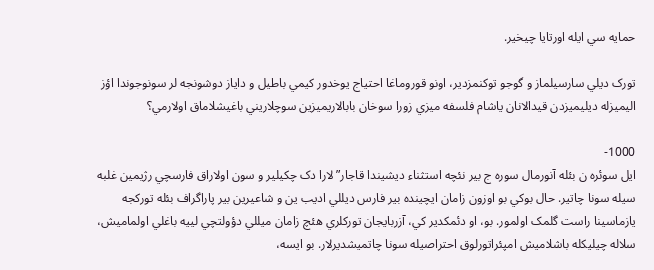حمايه سي ايله اورتايا چيخير.

تورک ديلي سارسيلماز و گوجو توکنمزدير، اونو قوروماغا احتياج يوخدور کيمي باطيل و داياز دوشونجه لر سونوجوندا اؤز اليميزله ديليميزدن قيدالانان ياشام فلسفه ميزي زورا سوخان بابالاريميزين سوچلاريني باغيشلاماق اولارمي؟

1000-
ايل سوئره ن بئله آنورمال سوره ج بير نئچه استثناء ديشيندا قاجار” لارا دک چکيلير و سون اولاراق فارسچي رژيمين غلبه سيله سونا چاتير. حال بوکي بو اوزون زامان ايچينده بير فارس ديللي اديب ين و شاعيرين بير پاراگراف بئله تورکجه يازماسينا راست گلمک اولمور. بو، او دئمکدير کي، آزربايجان تورکلري هئچ زامان ميللي دؤولتچي لييه باغلي اولماميش، سلاله چيليکله باشلاميش امپئراتورلوق احتراصيله سونا چاتميشديرلار. بو ايسه،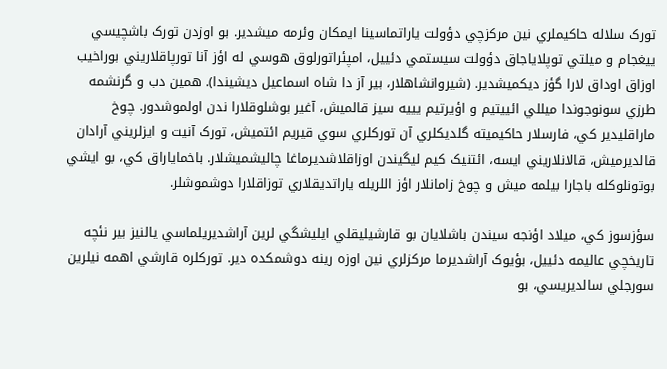تورک سلاله حاکيملري نين مرکزچي دؤولت ياراتماسينا ايمکان وئرمه ميشدير. بو اوزدن تورک باشچيسي ييغجام و ميلتي توپلاياجاق دؤولت سيستمي دئييل، امپئراتورلوق هوسي له اؤز آنا تورپاقلاريني بوراخيب اوزاق اوداق لارا گؤز ديکميشدير. (شيروانشاهلار، بير آز دا شاه اسماعيل ديشيندا). همين دب و گرنشمه طرزي سونوجوندا ميللي ائييتيم و اؤيرتيم يييه سيز قالميش، آغير بوشلوقلارا ندن اولموشدور. چوخ ماراقليدير کي، فارسلار حاکيميته گلديکلري آن تورکلري سوي قيريم ائتميش، تورک آنيت و ايزلريني آرادان قالديرميش، قالانلاريني ايسه، ائتنيک كيم ليگيندن اوزاقلاشديرماغا چاليشميشلار. باخماياراق کي، بو ايشي بوتونلوکله باجارا بيلمه ميش و چوخ زامانلار اؤز اللريله ياراتديقلاري توزاقلارا دوشموشلر.

سؤزسوز کي، ميلاد اؤنجه سيندن باشلايان بو قارشيليقلي ايليشگي لرين آراشديريلماسي يالنيز بير نئچه تاريخچي عاليمه دئييل، بؤيوک آراشديرما مرکزلري نين اوزه رينه دوشمکده دير. تورکلره قارشي اهمه نيلرين سورجلي سالديريسي، بو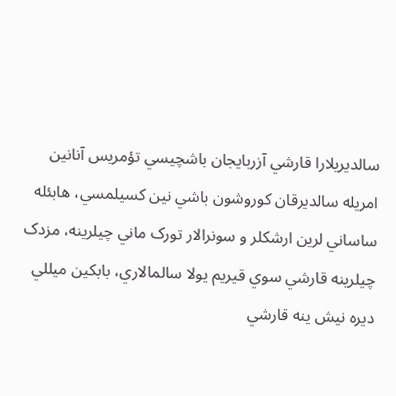سالديريلارا قارشي آزربايجان باشچيسي تؤمريس آنانين امريله سالديرقان کوروشون باشي نين کسيلمسي، هابئله ساساني لرين ارشکلر و سونرالار تورک ماني چيلرينه، مزدک چيلرينه قارشي سوي قيريم يولا سالمالاري، بابکين ميللي ديره نيش ينه قارشي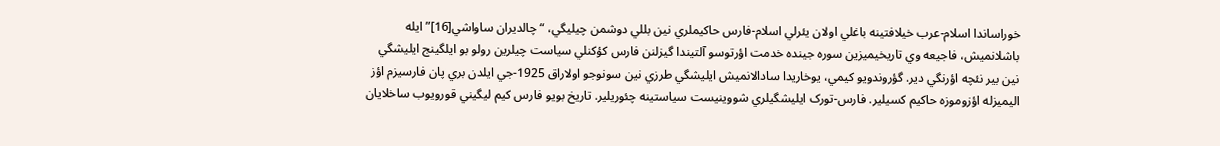خوراساندا اسلام-عرب خيلافتينه باغلي اولان يئرلي اسلام-فارس حاکيملري نين بللي دوشمن چيليگي، “چالديران ساواشي[16]” ايله باشلانميش، فاجيعه وي تاريخيميزين سوره جينده خدمت اؤرتوسو آلتيندا گيزلنن فارس کؤکنلي سياست چيلرين رولو بو ايلگينج ايليشگي نين بير نئچه اؤرنگي دير. گؤروندويو کيمي، يوخاريدا سادالانميش ايليشگي طرزي نين سونوجو اولاراق 1925-جي ايلدن بري پان فارسيزم اؤز اليميزله اؤزوموزه حاکيم کسيلير. فارس-تورک ايليشگيلري شووينيست سياستينه چئوريلير. تاريخ بويو فارس كيم ليگيني قورويوب ساخلايان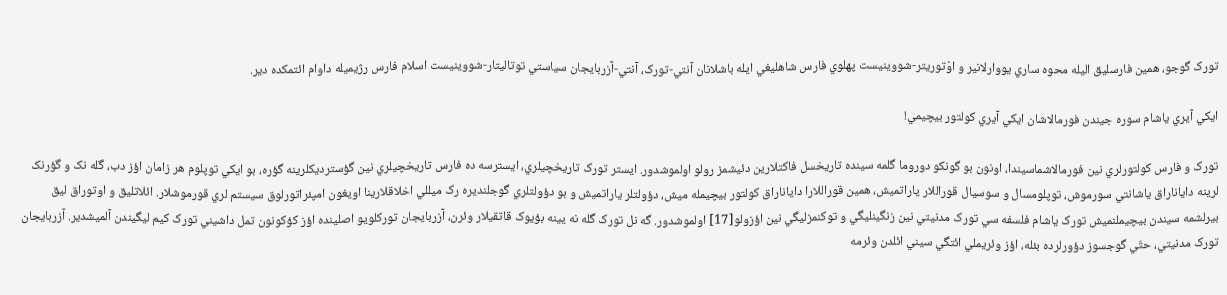تورک گوجو، همين فارسليق اليله محوه ساري يووارلانير و اوْتوريتر-شووينيست پهلوي فارس شاهليغي ايله باشلانان آنتي-تورک، آنتي-آزربايجان سياستي توتاليتار-شووينيست اسلام فارس رژيميله داوام ائتمکده دير.

ايکي آيري ياشام سوره جيندن فورمالاشان ايکي آيري کولتور بيچيمي!

تورک و فارس کولتورلري نين فورمالاشماسيندا، اونون بو گونکو دوروما گلمه سينده تاريخسل فاکتلارين دئيشمز رولو اولموشدور. ايستر تورک تاريخچيلري، ايسترسه ده فارس تاريخچيلري نين گؤسترديکلرينه گؤره، بو ايکي توپلوم هر زامان اؤز دب، گله نک و گؤرنک لرينه داياناراق ياشانتي سورموش، توپلومسال و سوسيال قوراللار ياراتميش، همين قوراللارا داياناراق کولتور بيچيمله ميش، دؤولتلر ياراتميش و بو دؤولتلري گوجلنديره رک ميللي اخلاقلارينا اويغون امپئراتورلوق سيستم لري قورموشلار. ائلاتليق و اوتوراق ليق بيرلشمه سيندن بيچيملنميش تورک ياشام فلسفه سي تورک مدنيتي نين زنگينليگي و توکنمزليگي نين اؤزولو[17] اولموشدور. گه نل تورک گله نه يينه بؤيوک قاتقيلار وئرن، آزربايجان تورکلويو اصلينده اؤز کؤکونون تمل داشيني تورک كيم ليگيندن آلميشدير. آزربايجان تورک مدنيتي، حتّي گوجسوز دؤورلرده بئله، اؤز وئريملي ائتگي سيني ائلدن وئرمه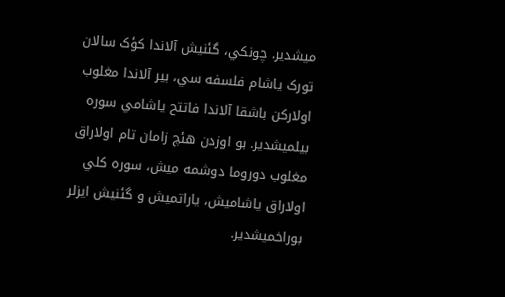ميشدير. چونکي، گئنيش آلاندا کؤک سالان تورک ياشام فلسفه سي، بير آلاندا مغلوب اولارکن باشقا آلاندا فاتتح ياشامي سوره بيلميشدير. بو اوزدن هئچ زامان تام اولاراق مغلوب دوروما دوشمه ميش، سوره کلي اولاراق ياشاميش، ياراتميش و گئنيش ايزلر بوراخميشدير.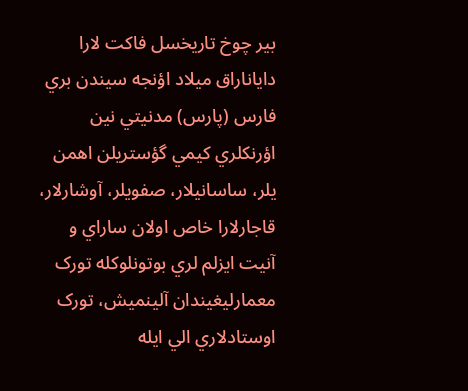بير چوخ تاريخسل فاکت لارا داياناراق ميلاد اؤنجه سيندن بري فارس (پارس) مدنيتي نين اؤرنکلري کيمي گؤستريلن اهمن يلر، ساسانيلار، صفويلر، آوشارلار، قاجارلارا خاص اولان ساراي و آنيت ايزلم لري بوتونلوکله تورک معمارليغيندان آلينميش، تورک اوستادلاري الي ايله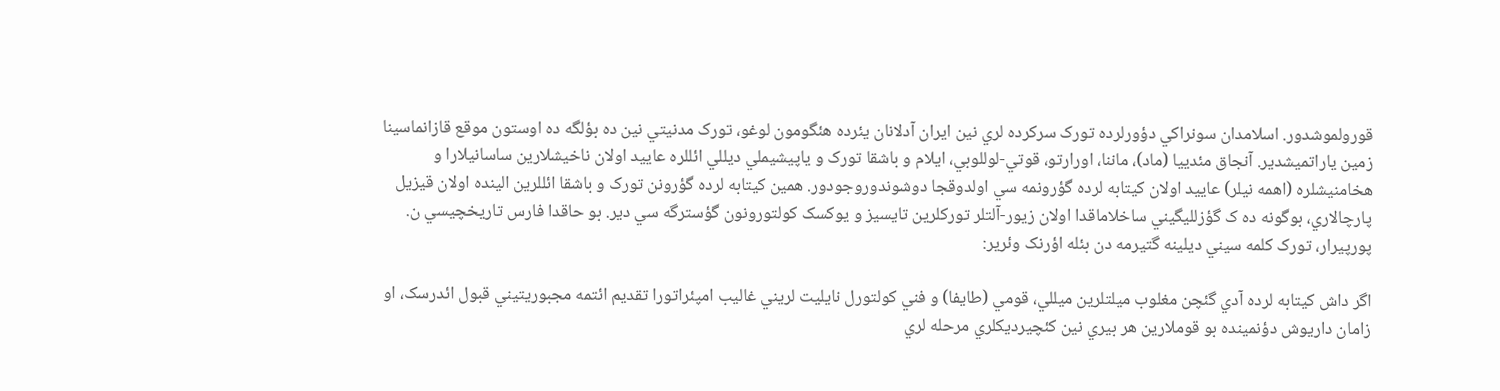قورولموشدور. اسلامدان سونراکي دؤورلرده تورک سرکرده لري نين ايران آدلانان يئرده هئگومون لوغو، تورک مدنيتي نين ده بؤلگه ده اوستون موقع قازانماسينا زمين ياراتميشدير. آنجاق مئدييا (ماد)، ماننا، اورارتو، قوتي-لوللوبي، ايلام و باشقا تورک و ياپيشيملي ديللي ائللره عاييد اولان ناخيشلارين ساسانيلارا و هخامنيشلره (اهمه نيلر) عاييد اولان کيتابه لرده گؤرونمه سي اولدوقجا دوشوندوروجودور. همين کيتابه لرده گؤرونن تورک و باشقا ائللرين الينده اولان قيزيل پارچالاري، بوگونه ده ک گؤزلليگيني ساخلاماقدا اولان زيور-آلتلر تورکلرين تايسيز و يوکسک کولتورونون گؤسترگه سي دير. بو حاقدا فارس تاريخچيسي ن. پورپيرار، تورک کلمه سيني ديلينه گتيرمه دن بئله اؤرنک وئرير:

اگر داش کيتابه لرده آدي گئچن مغلوب ميلتلرين ميللي، قومي (طايفا) و فني کولتورل نايليت لريني غاليب امپئراتورا تقديم ائتمه مجبوريتيني قبول ائدرسک، او زامان داريوش دؤنمينده بو قوملارين هر بيري نين کئچيرديکلري مرحله لري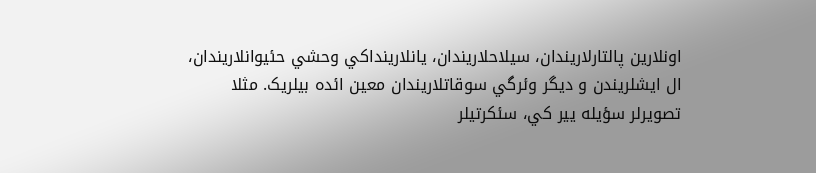اونلارين پالتارلاريندان، سيلاحلاريندان، يانلارينداکي وحشي حئيوانلاريندان، ال ايشلريندن و ديگر وئرگي سوقاتلاريندان معين ائده بيلريک. مثلا تصويرلر سؤيله يير کي، سئکرتيلر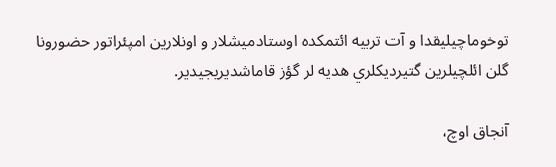توخوماچيليقدا و آت تربيه ائتمکده اوستادميشلار و اونلارين امپئراتور حضورونا گلن ائلچيلرين گتيرديکلري هديه لر گؤز قاماشديريجيدير.

آنجاق اوچ،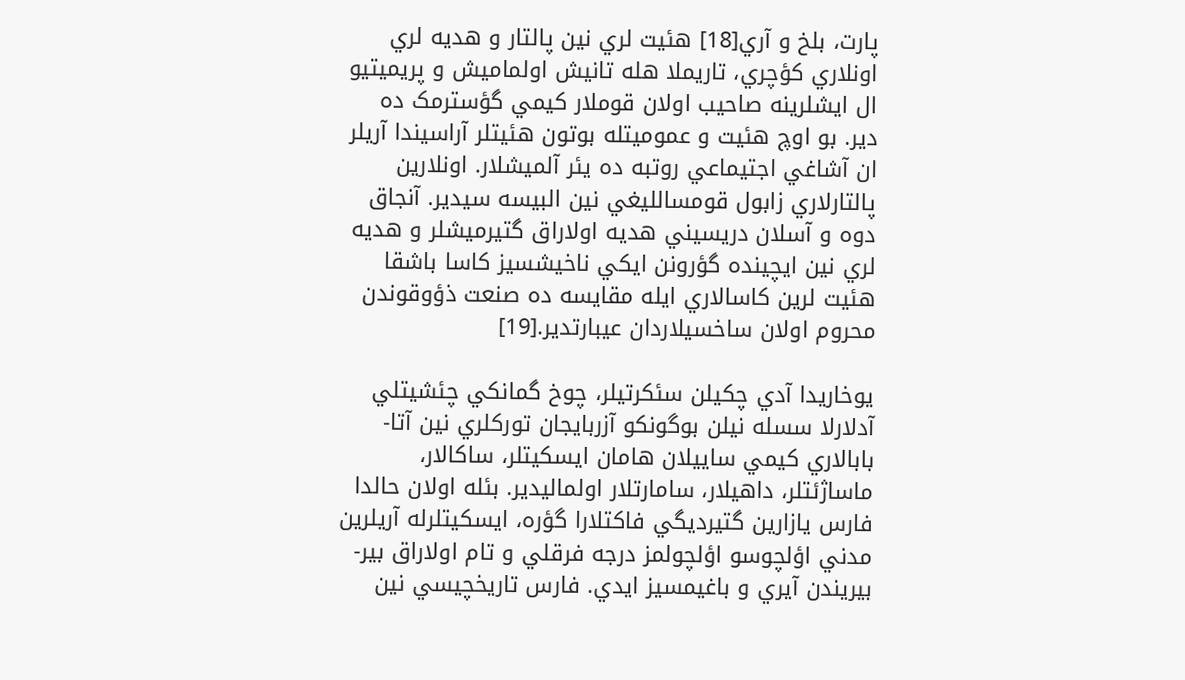پارت، بلخ و آري[18] هئيت لري نين پالتار و هديه لري اونلاري کؤچري، تاريملا هله تانيش اولماميش و پريميتيو ال ايشلرينه صاحيب اولان قوملار کيمي گؤسترمک ده دير. بو اوچ هئيت و عموميتله بوتون هئيتلر آراسيندا آريلر ان آشاغي اجتيماعي روتبه ده يئر آلميشلار. اونلارين پالتارلاري زابول قومسالليغي نين البيسه سيدير. آنجاق دوه و آسلان دريسيني هديه اولاراق گتيرميشلر و هديه لري نين ايچينده گؤرونن ايکي ناخيشسيز کاسا باشقا هئيت لرين کاسالاري ايله مقايسه ده صنعت ذؤوقوندن محروم اولان ساخسيلاردان عيبارتدير.[19]

يوخاريدا آدي چکيلن سئکرتيلر، چوخ گمانکي چئشيتلي آدلارلا سسله نيلن بوگونکو آزربايجان تورکلري نين آتا-بابالاري کيمي ساييلان هامان ايسکيتلر، ساکالار، ماساژئتلر، داهيلار، سامارتلار اولماليدير. بئله اولان حالدا فارس يازارين گتيرديگي فاکتلارا گؤره، ايسکيتلرله آريلرين مدني اؤلچوسو اؤلچولمز درجه فرقلي و تام اولاراق بير-بيريندن آيري و باغيمسيز ايدي. فارس تاريخچيسي نين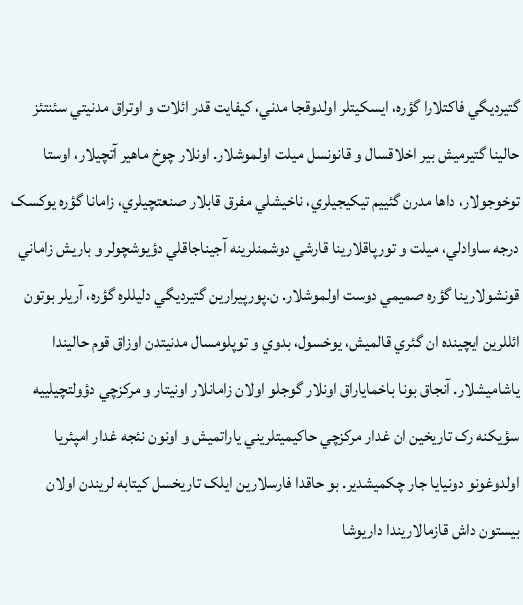گتيرديگي فاکتلارا گؤره، ايسکيتلر اولدوقجا مدني، کيفايت قدر ائلات و اوتراق مدنيتي سئنتئز حالينا گتيرميش بير اخلاقسال و قانونسل ميلت اولموشلار. اونلار چوخ ماهير آتچيلار، اوستا توخوجولار، داها مدرن گئييم تيکيجيلري، ناخيشلي مفرق قابلار صنعتچيلري، زامانا گؤره يوکسک درجه ساوادلي، ميلت و تورپاقلارينا قارشي دوشمنلرينه آجيناجاقلي دؤيوشچولر و باريش زاماني قونشولارينا گؤره صميمي دوست اولموشلار. ن.پورپيرارين گتيرديگي دليللره گؤره، آريلر بوتون ائللرين ايچينده ان گئري قالميش، يوخسول، بدوي و توپلومسال مدنيتدن اوزاق قوم حاليندا ياشاميشلار. آنجاق بونا باخماياراق اونلار گوجلو اولان زامانلار اونيتار و مرکزچي دؤولتچيلييه سؤيکنه رک تاريخين ان غدار مرکزچي حاکيميتلريني ياراتميش و اونون نئجه غدار امپئريا اولدوغونو دونيايا جار چکميشدير. بو حاقدا فارسلارين ايلک تاريخسل کيتابه لريندن اولان بيستون داش قازمالاريندا داريوشا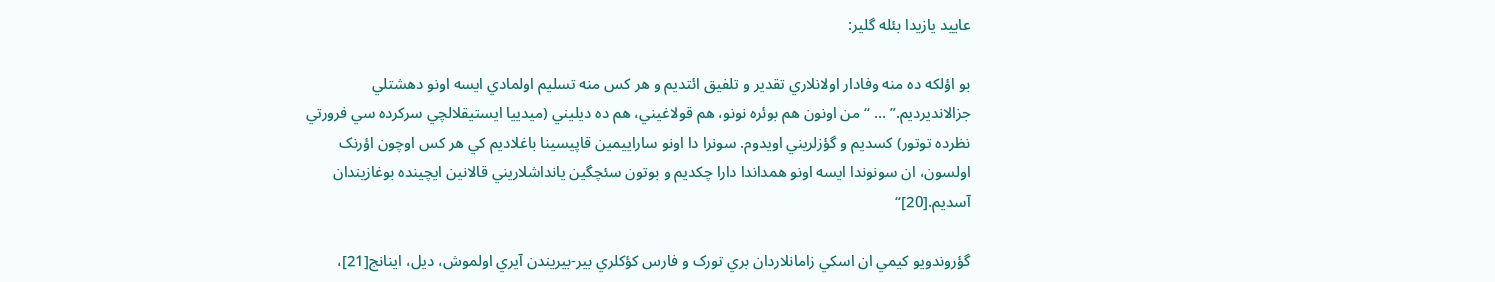عاييد يازيدا بئله گلير:

بو اؤلکه ده منه وفادار اولانلاري تقدير و تلفيق ائتديم و هر کس منه تسليم اولمادي ايسه اونو دهشتلي جزالانديرديم.” … “من اونون هم بوئره نونو، هم قولاغيني، هم ده ديليني (ميدييا ايستيقلالچي سرکرده سي فرورتي نظرده توتور) کسديم و گؤزلريني اويدوم. سونرا دا اونو ساراييمين قاپيسينا باغلاديم کي هر کس اوچون اؤرنک اولسون، ان سونوندا ايسه اونو همداندا دارا چکديم و بوتون سئچگين يانداشلاريني قالانين ايچينده بوغازيندان آسديم.[20]“

گؤروندويو کيمي ان اسکي زامانلاردان بري تورک و فارس کؤکلري بير-بيريندن آيري اولموش، ديل، اينانج[21]،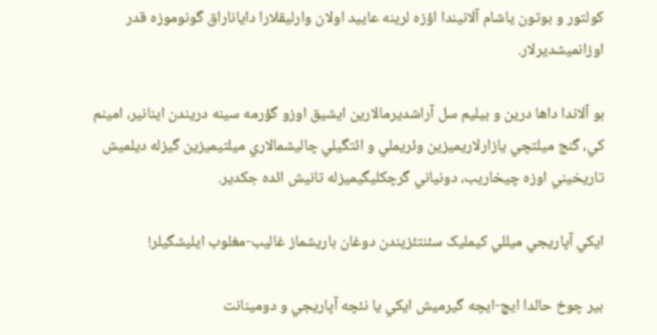کولتور و بوتون ياشام آلانيندا اؤزه لرينه عاييد اولان وارليقلارا داياناراق گونوموزه قدر اوزانميشديرلار.

بو آلاندا داها درين و بيليم سل آراشديرمالارين ايشيق اوزو گؤرمه سينه دريندن اينانير، امينم کي، گنج ميلتچي يازارلاريميزين وئريملي و ائتگيلي چاليشمالاري ميلتيميزين گيزله ديلميش تاريخيني اوزه چيخاريب، دونياني گرچکليگيميزله تانيش ائده جکدير.

ايکي آپاريجي ميللي کيمليک سئنتئزيندن دوغان باريشماز غاليب-مغلوب ايليشگيلر!

بير چوخ حالدا ايچ-ايچه گيرميش ايکي يا نئچه آپاريجي و دومينانت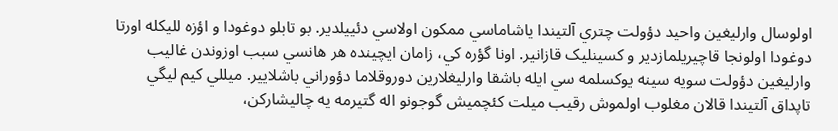اولوسال وارليغين واحيد دؤولت چتري آلتيندا ياشاماسي ممکون اولاسي دئييلدير. بو تابلو دوغودا و اؤزه لليکله اورتا دوغودا اولونجا قاچيريلمازدير و کسينليک قازانير. اونا گؤره کي، زامان ايچينده هر هانسي سبب اوزوندن غاليب وارليغين دؤولت سويه سينه يوکسلمه سي ايله باشقا وارليغلارين دوروقلاما دؤوراني باشلايير. ميللي كيم ليگي تاپداق آلتيندا قالان مغلوب اولموش رقيب ميلت کئچميش گوجونو اله گتيرمه يه چاليشارکن،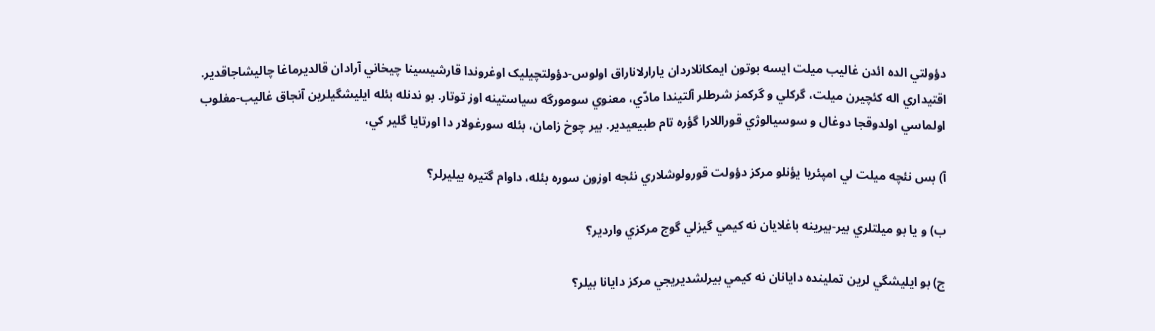دؤولتي الده ائدن غاليب ميلت ايسه بوتون ايمکانلاردان يارارلاناراق اولوس-دؤولتچيليک اوغروندا قارشيسينا چيخاني آرادان قالديرماغا چاليشاجاقدير. اقتيداري اله کئچيرن ميلت، گرکلي و گرکمز شرطلر آلتيندا مادّي، معنوي سومورگه سياستينه اوز توتار. بو ندنله بئله ايليشگيلرين آنجاق غاليب-مغلوب اولماسي اولدوقجا دوغال و سوسيالوژي قوراللارا گؤره تام طبيعيدير. بير چوخ زامان، بئله سورغولار دا اورتايا گلير کي،

آ) بس نئچه ميلت لي امپئريا يؤنلو مرکز دؤولت قورولوشلاري نئجه اوزون سوره بئله، داوام گتيره بيليرلر؟

ب) و يا بو ميلتلري بير-بيرينه باغلايان نه کيمي گيزلي گوج مرکزي واردير؟

ج) بو ايليشگي لرين تملينده دايانان نه کيمي بيرلشديريجي مرکز دايانا بيلر؟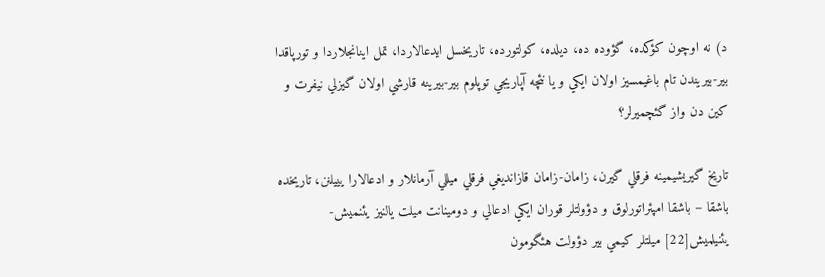د) نه اوچون کؤکده، گؤوده ده، ديلده، کولتورده، تاريخسل ايدعالاردا، تمل اينانجلاردا و تورپاقدا بير-بيريندن تام باغيمسيز اولان ايکي و يا نئچه آپاريجي توپلوم بير-بيرينه قارشي اولان گيزلي نيفرت و کين دن واز گئچميرلر؟

تاريخ گيريشيمينه فرقلي گيرن، زامان-زامان قازانديغي فرقلي ميللي آرمانلار و ادعالارا يييلنن، تاريخده باشقا – باشقا امپئراتورلوق و دؤولتلر قوران ايکي ادعالي و دومينانت ميلت يالنيز يئنميش-يئنيلميش[22] ميلتلر کيمي بير دؤولت هئگومون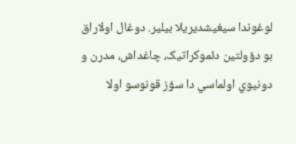لوغوندا سيغيشديريلا بيلير. دوغال اولاراق بو دؤولتين دئموکراتيک، چاغداش، مدرن و دونيوي اولماسي دا سؤز قونوسو اولا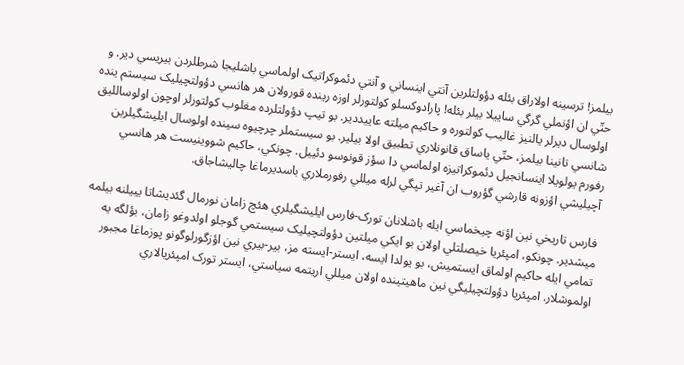بيلمز! ترسينه اولاراق بئله دؤولتلرين آنتي اينساني و آنتي دئموکراتيک اولماسي باشليجا شرطلردن بيريسي دير. و حتّي ان اؤنملي گرگي ساييلا بيلر بئله! پارادوکسلو کولتورلر اوزه رينده قورولان هر هانسي دؤولتچيليک سيستم ينده اولوسال ديرلر يالنيز غاليب کولتوره و حاکيم ميلته عاييددير. بو تيپ دؤولتلرده مغلوب کولتورلر اوچون اولوسالليق شانسي تانينا بيلمز، حتّي ياساق قانونلاري تطبيق اولا بيلير. بو سيستملر چرچيوه سينده اولوسال ايليشگيلرين رفورم يولويلا اينسانجيل دئموکراتيزه اولماسي دا سؤز قونوسو دئييل. چونکي، حاکيم شووينيست هر هانسي آچيليشي اؤزونه قارشي گؤروب ان آغير تپگي لرله ميللي رفورملاري باسديرماغا چاليشاجاق.

فارس تاريخي نين اؤنه چيخماسي ايله باشلانان تورک-فارس ايليشگيلري هئچ زامان نورمال گئديشاتا يييلنه بيلمه ميشدير. چونکو، امپئريا خيصلتلي اولان بو ايکي ميلتين دؤولتچيليک سيستمي گوجلو اولدوغو زامان، بؤلگه يه تمامي ايله حاکيم اولماق ايستميش، بو يولدا ايسه، ايستر-ايسته مز، بير-بيري نين اؤزگورلوگونو پوزماغا مجبور اولموشلار. امپئريا دؤولتچيليگي نين ماهيتينده اولان ميللي اريتمه سياستي، ايستر تورک امپئريالاري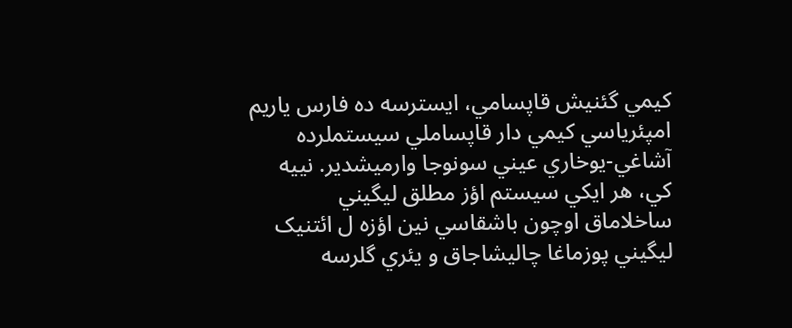کيمي گئنيش قاپسامي، ايسترسه ده فارس ياريم امپئرياسي کيمي دار قاپساملي سيستملرده آشاغي-يوخاري عيني سونوجا وارميشدير. نييه کي، هر ايکي سيستم اؤز مطلق ليگيني ساخلاماق اوچون باشقاسي نين اؤزه ل ائتنيک ليگيني پوزماغا چاليشاجاق و يئري گلرسه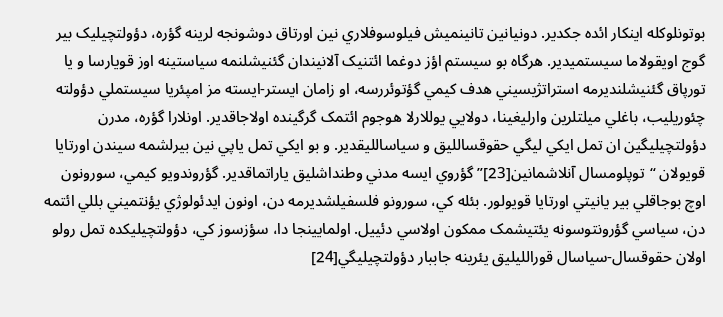بوتونلوکله اينکار ائده جکدير. دونيانين تانينميش فيلوسوفلاري نين اورتاق دوشونجه لرينه گؤره، دؤولتچيليک بير گوج اويقولاما سيستميدير. هرگاه بو سيستم اؤز دوغما ائتنيک آلانيندان گئنيشلنمه سياستينه اوز قويارسا و يا تورپاق گئنيشلنديرمه استراتژيسيني هدف کيمي گؤتوئررسه، او زامان ايستر-ايسته مز امپئريا سيستملي دؤولته چئوريليب، باغلي ميلتلرين وارليغينا، دولايي يوللارلا هوجوم ائتمک گرگينده اولاجاقدير. اونلارا گؤره، مدرن دؤولتچيليگين ان تمل ايکي ليگي حقوقسالليق و سياسالليقدير. و بو ايکي تمل ياپي نين بيرلشمه سيندن اورتايا قويولان “توپلومسال آنلاشمانين[23]” گؤروي ايسه مدني وطنداشليق ياراتماقدير. گؤروندويو کيمي، سورونون اوچ بوجاقلي بير يانيتي اورتايا قويولور. بئله کي، سورونو فلسفيلشديرمه دن، اونون ايدئولوژي يؤنتميني بللي ائتمه دن، سياسي گؤرونتوسونه يئتيشمک ممکون اولاسي دئييل. اولمايينجا دا، سؤزسوز کي، دؤولتچيليکده تمل رولو اولان حقوقسال-سياسال قورالليليق يئرينه جاببار دؤولتچيليگي[24]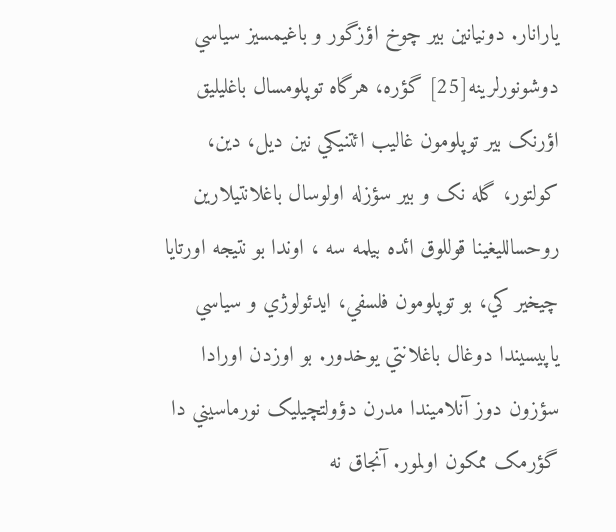يارانار. دونيانين بير چوخ اؤزگور و باغيمسيز سياسي دوشونورلرينه[25] گؤره، هرگاه توپلومسال باغليليق اؤرنک بير توپلومون غاليب ائتنيکي نين ديل، دين، کولتور، گله نک و بير سؤزله اولوسال باغلانتيلارين روحسالليغينا قوللوق ائده بيلمه سه ، اوندا بو نتيجه اورتايا چيخير کي، بو توپلومون فلسفي، ايدئولوژي و سياسي ياپيسيندا دوغال باغلانتي يوخدور. بو اوزدن اورادا سؤزون دوز آنلاميندا مدرن دؤولتچيليک نورماسيني دا گؤرمک ممکون اولمور. آنجاق نه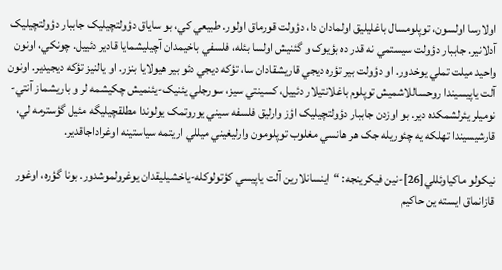اولارسا اولسون، توپلومسال باغليليق اولمادان دا، دؤولت قورماق اولور. طبيعي کي، بو ساياق دؤولتچيليک جاببار دؤولتچيليک آدلانير. جاببار دؤولت سيستمي نه قدر ده بؤيوک و گئنيش اولسا بئله، فلسفي باخيمدان آچيليشمايا قادير دئييل. چونکي، اونون واحيد ميلت تملي يوخدور. او دؤولت بير تؤره ديجي قاريشقادان سا، تؤکه ديجي دئو بير هيولايا بنزر. او يالنيز تؤکه ديجيدير. اونون آلت ياپيسيندا روحساللاشميش توپلوم باغلانتيلار دئييل، کسينتي سيز، سورجلي يئنيک-يئنميش چکيشمه لر و باريشماز آنتي-نوميلر يئرلشمکده دير. بو اوزدن جاببار دؤولتچيليک اؤز وارليق فلسفه سيني يوروتمک يولوندا مطلقچيليگه مئيل گؤسترمه لي، قارشيسيندا تهلكه يه چئوريله جک هر هانسي مغلوب توپلومون وارليغيني ميللي اريتمه سياستينه اوغراداجاقدير.

نيکولو ماکياوئللي[26]-نين فيکرينجه: “اينسانلارين آلت ياپيسي کؤتولوکله-ياخشيليقدان يوغرولموشدور. بونا گؤره، اوغور قازانماق ايسته ين حاکيم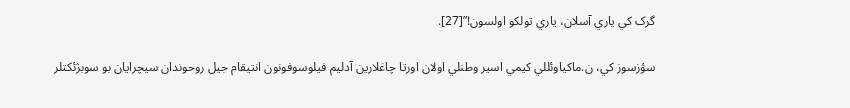گرک کي ياري آسلان، ياري تولکو اولسون!”[27].

سؤزسوز کي، ن.ماکياوئللي کيمي اسير وطنلي اولان اورتا چاغلارين آدليم فيلوسوفونون انتيقام جيل روحوندان سيچرايان بو سوبژئکتلر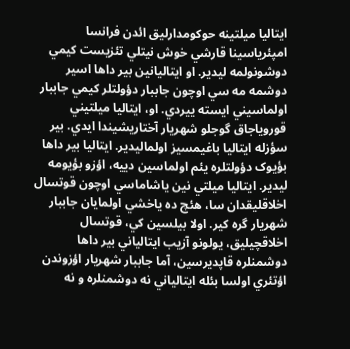ايتاليا ميلتينه حوكومدارليق ائدن فرانسا امپئرياسينا قارشي خوش نيتلي تئزيست کيمي دوشونولمه ليدير. او ايتاليانين بير داها اسير دوشمه مه سي اوچون جاببار دؤولتلر کيمي جاببار اولماسيني ايسته ييردي. او، ايتاليا ميلتيني قوروياجاق گوجلو شهريار آختاريشيندا ايدي. بير سؤزله ايتاليا باغيمسيز اولماليدير. ايتاليا بير داها بؤيوک دؤولتلره يئم اولماسين دييه، اؤزو بؤيومه ليدير. ايتاليا ميلتي نين ياشاماسي اوچون قوتسال اخلاقليقدان سا، هئچ ده ياخشي اولمايان جاببار شهريار گره کير. اولا بيلسين کي، قوتسال اخلاقچيليق، يولونو آزيب ايتالياني بير داها دوشمنلره قاپديرسين، آما جاببار شهريار اؤزوندن اؤتئري اولسا بئله ايتالياني نه دوشمنلره و نه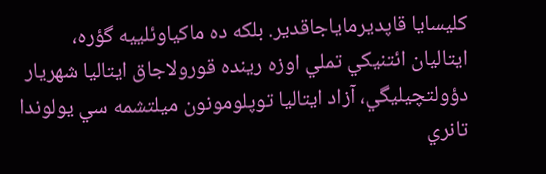کليسايا قاپديرماياجاقدير. بلکه ده ماکياوئلييه گؤره، ايتاليان ائتنيکي تملي اوزه رينده قورولاجاق ايتاليا شهريار دؤولتچيليگي، آزاد ايتاليا توپلومونون ميلتشمه سي يولوندا تانري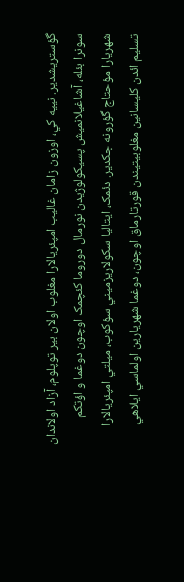گؤستريشدير. نييه کي، اوزون زامان غاليب امپئريالارا مغلوب اولان بير توپلوم، آزاد اولاندان سونرا بئله، آشاغيلانميش پسيکولوژيدن نورمال دوروما کئچمک اوچون دوغما و اؤتکم شهريارا مؤحتاج گؤرونه جکدير. دئمک، ايتاليا سکولاريزميني سؤکوب، ميلتي امپئريالارا تسليم ائدن کليسانين مغلوبيتيندن قورتارماق اوچون، دوغما شهريارين اولماسي ايلاهي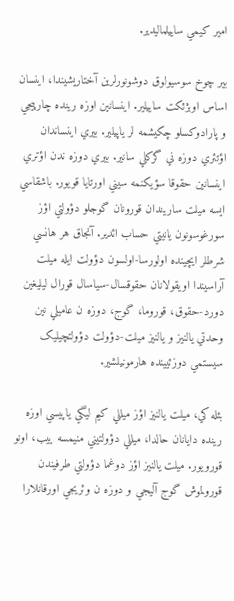امير کيمي ساييلماليدير.

بير چوخ سوسيولوق دوشونورلرين آختاريشيندا، اينسان اساس اوبژئکت ساييلير. اينسانين اوزه رينده چارپيجي و پارادوکسلو چکيشمه لر ياپيلير. بيري اينساندان اؤتئري دوزه ني گرکلي سانير. بيري دوزه ندن اؤتري اينسانين حقوقا سؤيکنمه سيني اورتايا قويور. باشقاسي ايسه ميلت ساريندان قورونان گوجلو دؤولتي اؤز سورغوسونون يانيتي حساب ائدير. آنجاق هر هانسي شرطلر ايچينده اولورسا-اولسون دؤولت ايله ميلت آراسيندا اويقولانان حقوقسال-سياسال قورال ليليغين دورد-حقوق، قوروما، گوج، دوزه ن عاميلي نين وحدتي يالنيز و يالنيز ميلت-دؤولت دؤولتچيليک سيستمي دوزئيينده هارمونيلشير.

بئله کي، ميلت يالنيز اؤز ميللي كيم ليگي ياپيسي اوزه رينده دايانان حالدا، ميللي دؤولتيني منيمسه ييب، اونو قورويور. ميلت يالنيز اؤز دوغما دؤولتي طرفيندن قورولموش گوج آليجي و دوزه ن وئريجي اورقانلارا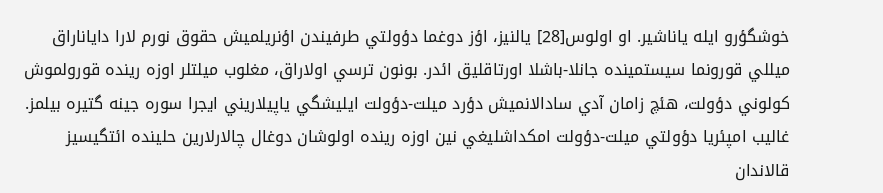خوشگؤرو ايله ياناشير. او اولوس[28] يالنيز، اؤز دوغما دؤولتي طرفيندن اؤنريلميش حقوق نورم لارا داياناراق ميللي قورونما سيستمينده جانلا-باشلا اورتاقليق ائدر. بونون ترسي اولاراق، مغلوب ميلتلر اوزه رينده قورولموش کولوني دؤولت، هئچ زامان آدي سادالانميش دؤرد ميلت-دؤولت ايليشگي ياپيلاريني ايجرا سوره جينه گتيره بيلمز. غاليب امپئريا دؤولتي ميلت-دؤولت امکداشليغي نين اوزه رينده اولوشان دوغال چالارلارين حلينده ائتگيسيز قالاندان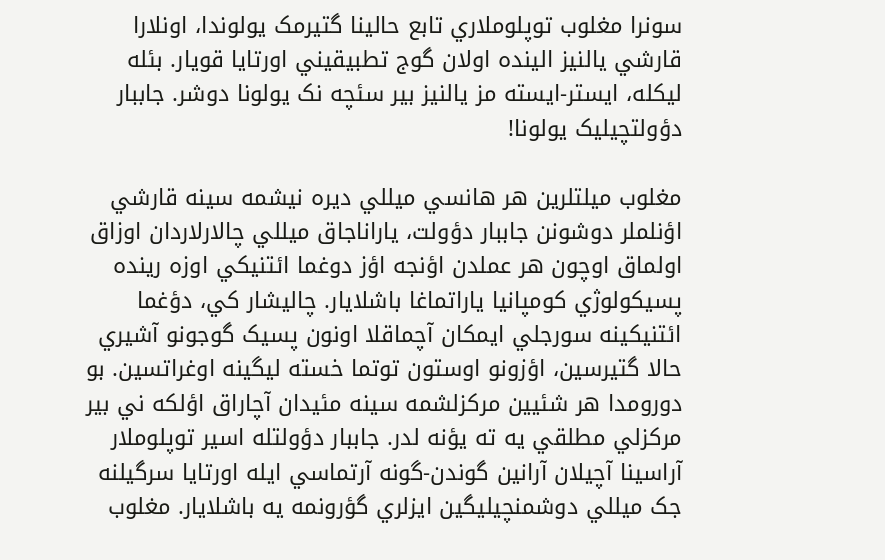سونرا مغلوب توپلوملاري تابع حالينا گتيرمک يولوندا، اونلارا قارشي يالنيز الينده اولان گوج تطبيقيني اورتايا قويار. بئله ليکله، ايستر-ايسته مز يالنيز بير سئچه نک يولونا دوشر. جاببار دؤولتچيليک يولونا!

مغلوب ميلتلرين هر هانسي ميللي ديره نيشمه سينه قارشي اؤنلملر دوشونن جاببار دؤولت، ياراناجاق ميللي چالارلاردان اوزاق اولماق اوچون هر عملدن اؤنجه اؤز دوغما ائتنيکي اوزه رينده پسيکولوژي کومپانيا ياراتماغا باشلايار. چاليشار کي، دؤغما ائتنيکينه سورجلي ايمکان آچماقلا اونون پسيک گوجونو آشيري حالا گتيرسين، اؤزونو اوستون توتما خسته ليگينه اوغراتسين. بو دورومدا هر شئيين مرکزلشمه سينه مئيدان آچاراق اؤلکه ني بير مرکزلي مطلقي يه ته يؤنه لدر. جاببار دؤولتله اسير توپلوملار آراسينا آچيلان آرانين گوندن-گونه آرتماسي ايله اورتايا سرگيلنه جک ميللي دوشمنچيليگين ايزلري گؤرونمه يه باشلايار. مغلوب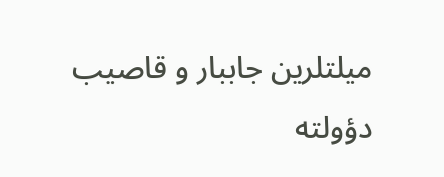ميلتلرين جاببار و قاصيب دؤولته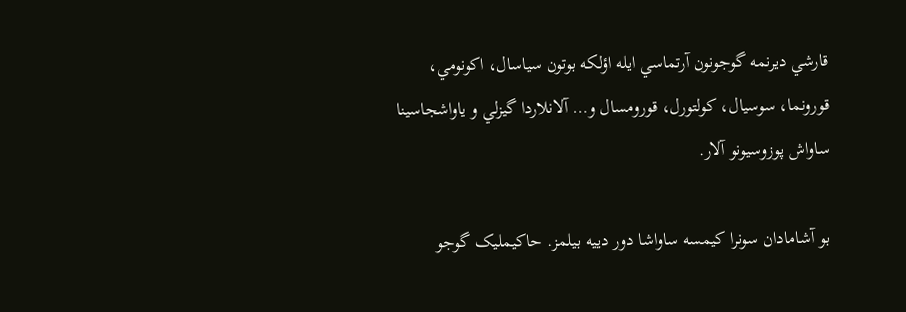قارشي ديرنمه گوجونون آرتماسي ايله اؤلکه بوتون سياسال، اکونومي، قورونما، سوسيال، کولتورل، قورومسال و… آلانلاردا گيزلي و ياواشجاسينا ساواش پوزوسيونو آلار.

بو آشامادان سونرا کيمسه ساواشا دور دييه بيلمز. حاکيمليک گوجو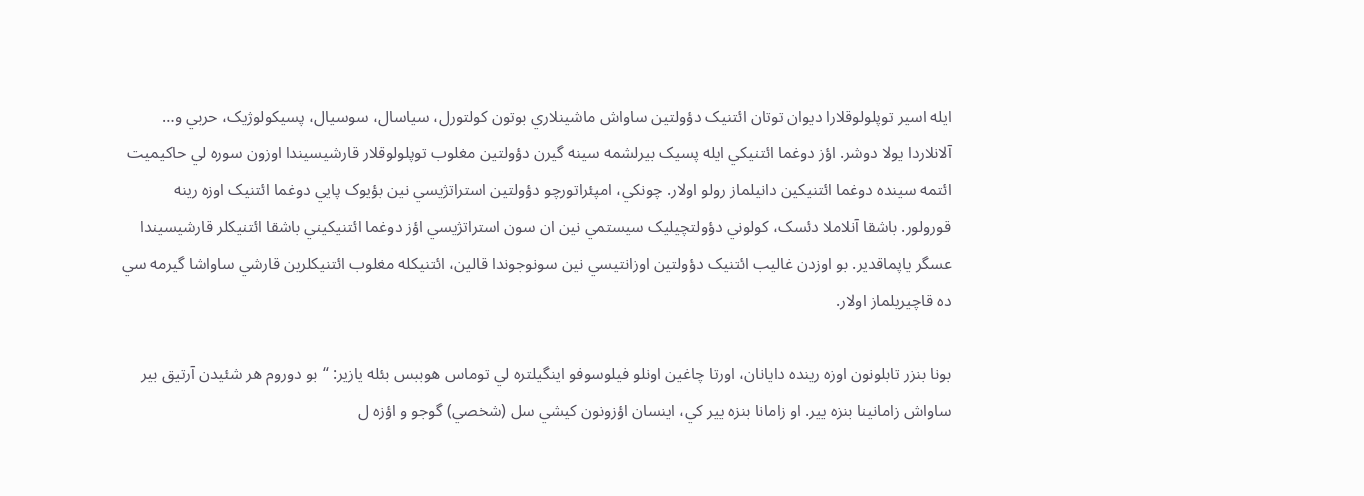ايله اسير توپلولوقلارا ديوان توتان ائتنيک دؤولتين ساواش ماشينلاري بوتون کولتورل، سياسال، سوسيال، پسيکولوژيک، حربي و… آلانلاردا يولا دوشر. اؤز دوغما ائتنيکي ايله پسيک بيرلشمه سينه گيرن دؤولتين مغلوب توپلولوقلار قارشيسيندا اوزون سوره لي حاکيميت ائتمه سينده دوغما ائتنيکين دانيلماز رولو اولار. چونکي، امپئراتورچو دؤولتين استراتژيسي نين بؤيوک پايي دوغما ائتنيک اوزه رينه قورولور. باشقا آنلاملا دئسک، کولوني دؤولتچيليک سيستمي نين ان سون استراتژيسي اؤز دوغما ائتنيکيني باشقا ائتنيکلر قارشيسيندا عسگر ياپماقدير. بو اوزدن غاليب ائتنيک دؤولتين اوزانتيسي نين سونوجوندا قالين، ائتنيکله مغلوب ائتنيکلرين قارشي ساواشا گيرمه سي ده قاچيريلماز اولار.

بونا بنزر تابلونون اوزه رينده دايانان، اورتا چاغين اونلو فيلوسوفو اينگيلتره لي توماس هوببس بئله يازير: “بو دوروم هر شئيدن آرتيق بير ساواش زامانينا بنزه يير. او زامانا بنزه يير کي، اينسان اؤزونون کيشي سل (شخصي) گوجو و اؤزه ل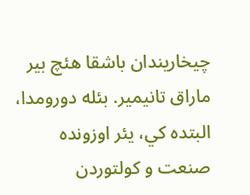چيخاريندان باشقا هئچ بير ماراق تانيمير. بئله دورومدا، البتده کي، يئر اوزونده صنعت و کولتوردن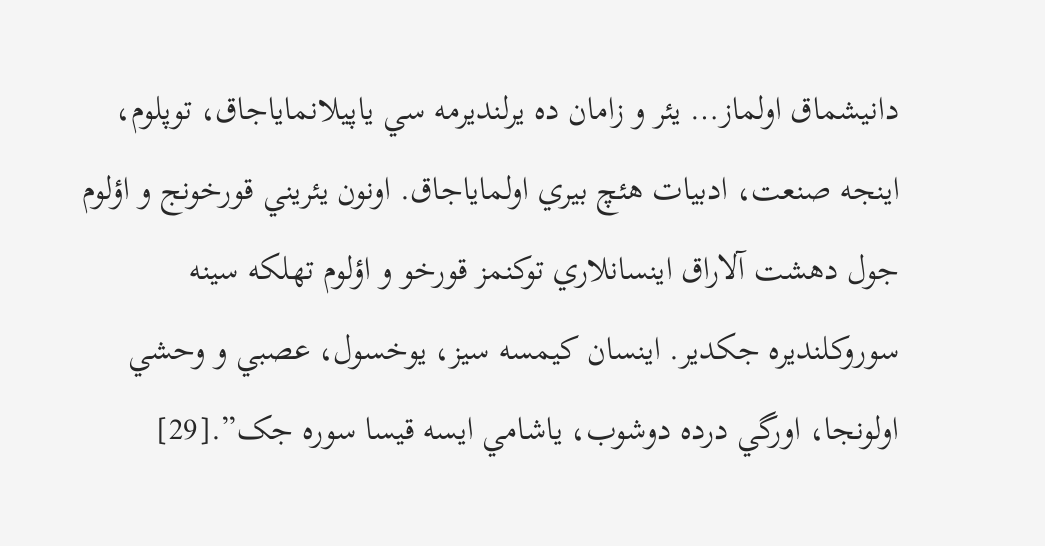دانيشماق اولماز… يئر و زامان ده يرلنديرمه سي ياپيلانماياجاق، توپلوم، اينجه صنعت، ادبيات هئچ بيري اولماياجاق. اونون يئريني قورخونج و اؤلوم جول دهشت آلاراق اينسانلاري توکنمز قورخو و اؤلوم تهلكه سينه سوروکلنديره جکدير. اينسان کيمسه سيز، يوخسول، عصبي و وحشي اولونجا، اورگي درده دوشوب، ياشامي ايسه قيسا سوره جک”.[29]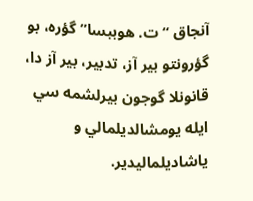آنجاق “ت. هوببسا” گؤره، بو گؤرونتو بير آز، تدبير، بير آز دا، قانونلا گوجون بيرلشمه سي ايله يومشالديلمالي و ياشاديلماليدير.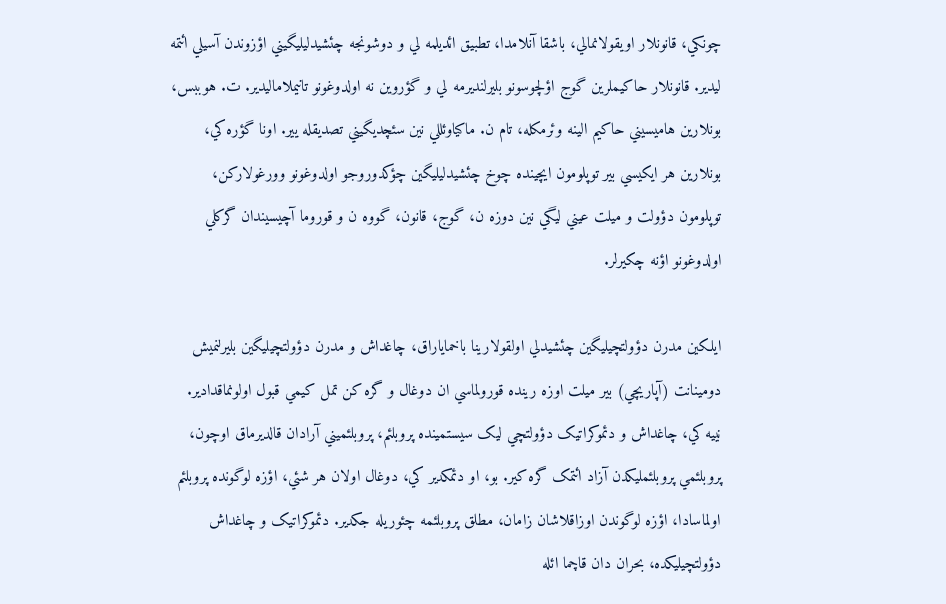چونکي، قانونلار اويقولانمالي، باشقا آنلامدا، تطبيق ائديلمه لي و دوشونجه چئشيدليليگيني اؤزوندن آسيلي ائتمه ليدير. قانونلار حاکيملرين گوج اؤلچوسونو بليرلنديرمه لي و گؤروين نه اولدوغونو تانيملاماليدير. ت. هوببس، بونلارين هاميسيني حاکيم الينه وئرمکله، تام ن. ماکياوئللي نين سئچديگيني تصديقله يير. اونا گؤره کي، بونلارين هر ايکيسي بير توپلومون ايچينده چوخ چئشيدليليگين چؤکدوروجو اولدوغونو وورغولارکن، توپلومون دؤولت و ميلت عيني ليگي نين دوزه ن، گوج، قانون، گووه ن و قوروما آچيسيندان گرکلي اولدوغونو اؤنه چکيرلر.

ايلکين مدرن دؤولتچيليگين چئشيدلي اولقولارينا باخماياراق، چاغداش و مدرن دؤولتچيليگين بليرلنميش دومينانت (آپاريچي) بير ميلت اوزه رينده قورولماسي ان دوغال و گره کن تمل کيمي قبول اولونماقدادير. نييه کي، چاغداش و دئموکراتيک دؤولتچي ليک سيستمينده پروبلئم، پروبلئميني آرادان قالديرماق اوچون، پروبلئمي پروبلئمليکدن آزاد ائتمک گره کير. بو، او دئمکدير کي، دوغال اولان هر شئي، اؤزه لوگونده پروبلئم اولماسادا، اؤزه لوگوندن اوزاقلاشان زامان، مطلق پروبلئمه چئوريله جکدير. دئموکراتيک و چاغداش دؤولتچيليکده، بحران دان قاچما ائله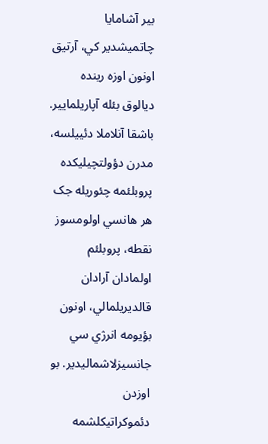بير آشامايا چاتميشدير کي، آرتيق اونون اوزه رينده ديالوق بئله آپاريلمايير. باشقا آنلاملا دئييلسه، مدرن دؤولتچيليکده پروبلئمه چئوريله جک هر هانسي اولومسوز نقطه، پروبلئم اولمادان آرادان قالديريلمالي، اونون بؤيومه انرژي سي جانسيزلاشماليدير. بو اوزدن دئموکراتيکلشمه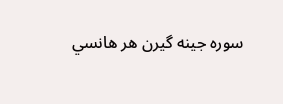سوره جينه گيرن هر هانسي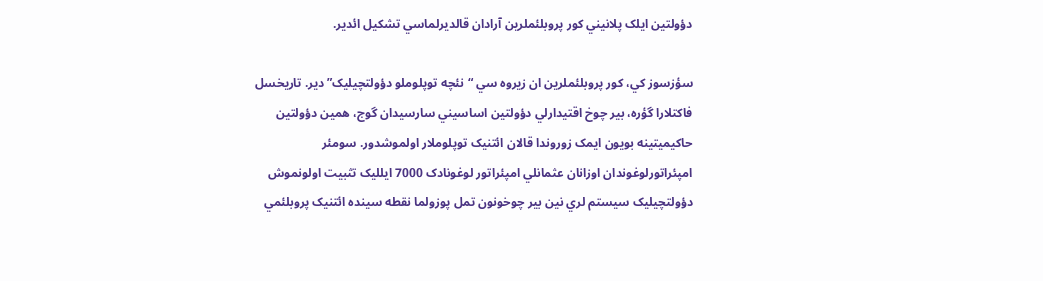دؤولتين ايلک پلانيني کور پروبلئملرين آرادان قالديرلماسي تشکيل ائدير.

سؤزسوز کي، کور پروبلئملرين ان زيروه سي “نئچه توپلوملو دؤولتچيليک” دير. تاريخسل فاکتلارا گؤره، بير چوخ اقتيدارلي دؤولتين اساسيني سارسيدان گوج، همين دؤولتين حاکيميتينه بويون ايمک زوروندا قالان ائتنيک توپلوملار اولموشدور. سومئر امپئراتورلوغوندان اوزانان عثمانلي امپئراتور لوغونادک 7000 ايلليک تثبيت اولونموش دؤولتچيليک سيستم لري نين بير چوخونون تمل پوزولما نقطه سينده ائتنيک پروبلئمي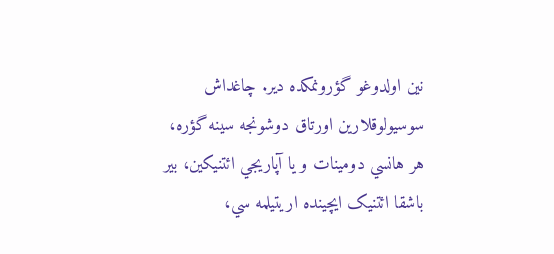نين اولدوغو گؤرونمکده دير. چاغداش سوسيولوقلارين اورتاق دوشونجه سينه گؤره، هر هانسي دومينات و يا آپاريجي ائتنيکين، بير باشقا ائتنيک ايچينده اريتيلمه سي،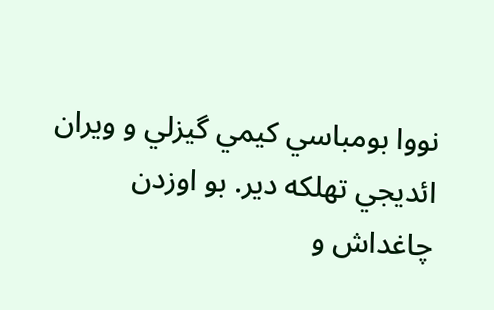نووا بومباسي کيمي گيزلي و ويران ائديجي تهلكه دير. بو اوزدن چاغداش و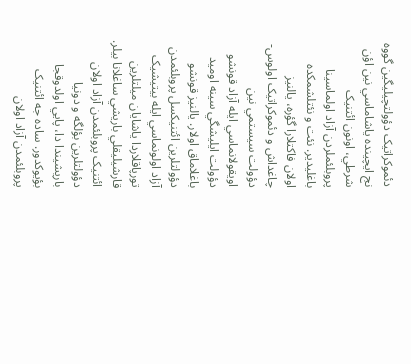دئموکراتيک دؤولتچيليگين گووه نج ايچينده ياشاماسي نين اؤن شرطي، اونون ائتنيک پروبلئملردن آزاد اولماسينا باغليدير. نئت و نئتلشمکده اولان فاکتلارا گؤره، يالنيز چاغداش و دئموکراتيک اولوس-دؤولت سيستمي نين اويقولانماسي ايله آزاد قونشو دؤولت ايليشگي سينه اوميد باغلاماق اولار. يالنيز قونشو دؤولتلرين ائتنيکسل پروبلئمدن آزاد اولونماسي ايله بيتيشيک تورپاقلاردا ياشايان ميلتلرين قارشيليقلي باريشي ساغلانا بيلر. ائتنيک پروبلئمدن آزاد اولان دؤولتلرين بؤلگه و دونيا باريشيندا دا، پايي اولدوقجا بؤيوکدور. ساده جه ائتنيک پروبلئمدن آزاد اولان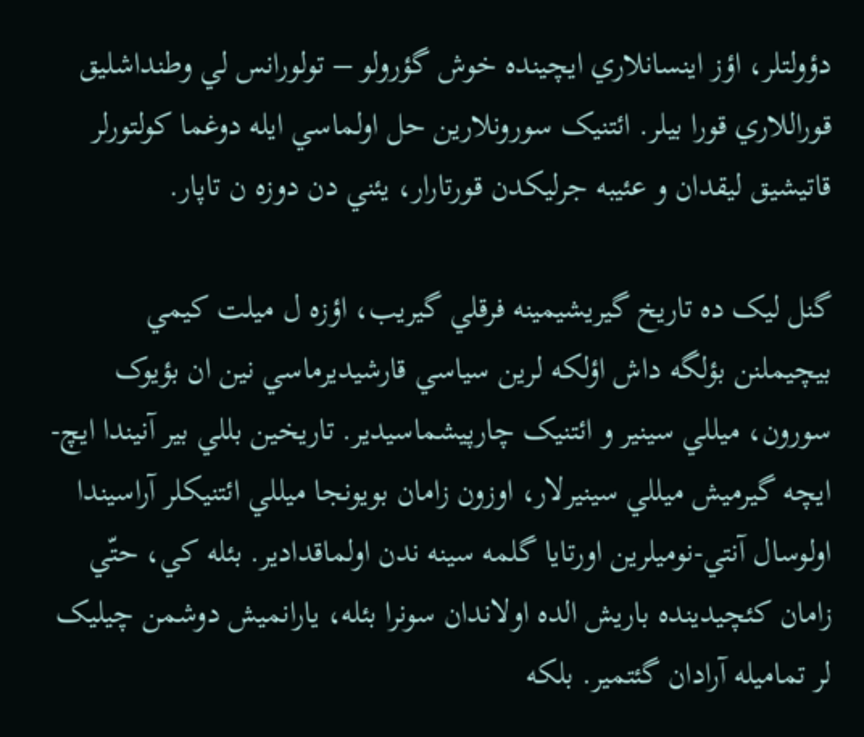دؤولتلر، اؤز اينسانلاري ايچينده خوش گؤرولو – تولورانس لي وطنداشليق قوراللاري قورا بيلر. ائتنيک سورونلارين حل اولماسي ايله دوغما کولتورلر قاتيشيق ليقدان و عئيبه جرليکدن قورتارار، يئني دن دوزه ن تاپار.

گنل ليک ده تاريخ گيريشيمينه فرقلي گيريب، اؤزه ل ميلت کيمي بيچيملنن بؤلگه داش اؤلکه لرين سياسي قارشيديرماسي نين ان بؤيوک سورون، ميللي سينير و ائتنيک چارپيشماسيدير. تاريخين بللي بير آنيندا ايچ-ايچه گيرميش ميللي سينيرلار، اوزون زامان بويونجا ميللي ائتنيکلر آراسيندا اولوسال آنتي-نوميلرين اورتايا گلمه سينه ندن اولماقدادير. بئله کي، حتّي زامان کئچيدينده باريش الده اولاندان سونرا بئله، يارانميش دوشمن چيليک لر تماميله آرادان گئتمير. بلکه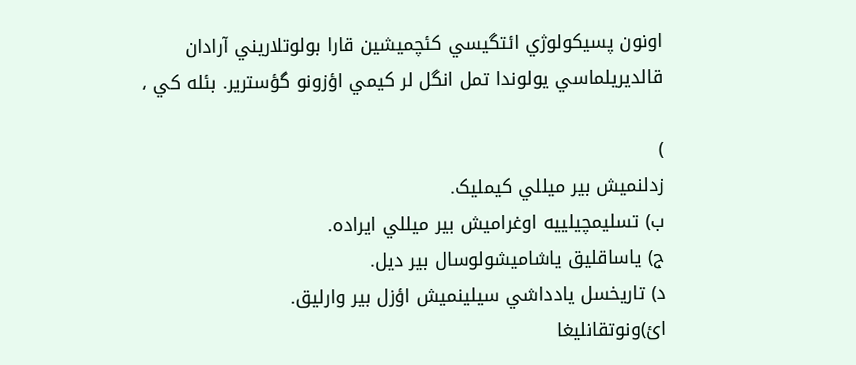اونون پسيکولوژي ائتگيسي کئچميشين قارا بولوتلاريني آرادان قالديريلماسي يولوندا تمل انگل لر کيمي اؤزونو گؤسترير. بئله کي ،

)
زدلنميش بير ميللي کيمليک.
ب) تسليمچيلييه اوغراميش بير ميللي ايراده.
ج) ياساقليق ياشاميشولوسال بير ديل.
د) تاريخسل يادداشي سيلينميش اؤزل بير وارليق.
ائ)ونوتقانليغا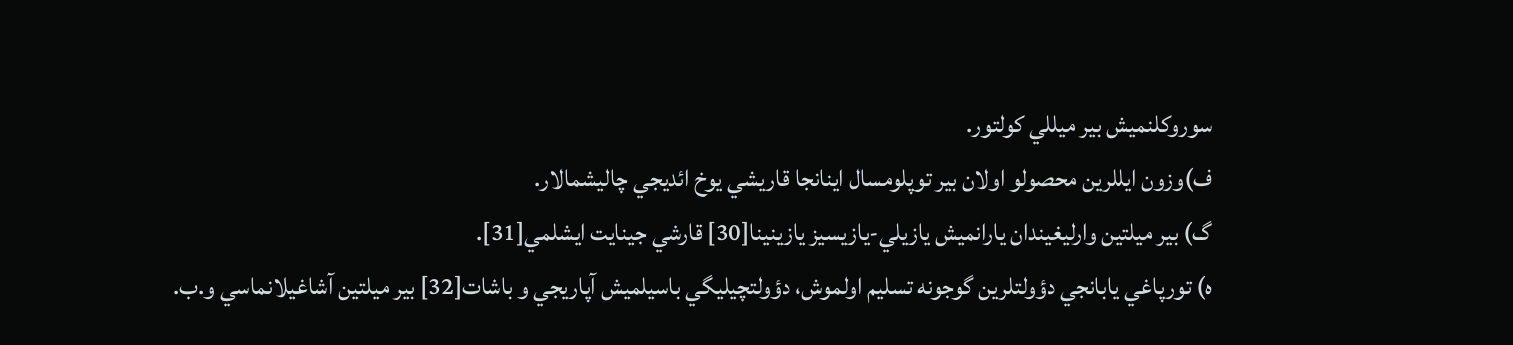سوروکلنميش بير ميللي کولتور.
ف)وزون ايللرين محصولو اولان بير توپلومسال اينانجا قاريشي يوخ ائديجي چاليشمالار.
گ) بير ميلتين وارليغيندان يارانميش يازيلي-يازيسيز يازينينا[30] قارشي جينايت ايشلمي[31].
ه) تورپاغي يابانجي دؤولتلرين گوجونه تسليم اولموش، دؤولتچيليگي باسيلميش آپاريجي و باشات[32] بير ميلتين آشاغيلانماسي و.ب.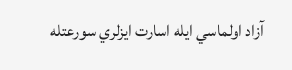آزاد اولماسي ايله اسارت ايزلري سورعتله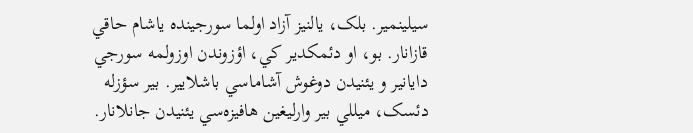سيلينمير. بلک، يالنيز آزاد اولما سورجينده ياشام حاقي قازانار. بو، او دئمکدير کي، اؤزوندن اوزولمه سورجي دايانير و يئنيدن دوغوش آشاماسي باشلايير. بير سؤزله دئسک، ميللي بير وارليغين هافيزه‌سي يئنيدن جانلانار.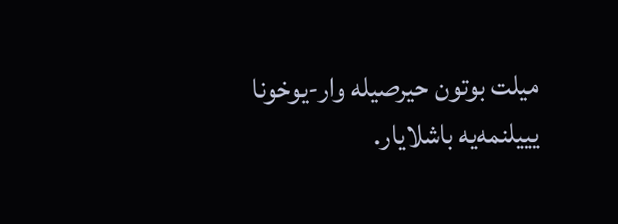ميلت بوتون حيرصيله وار-يوخونا يييلنمه‌يه باشلايار.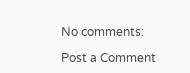No comments:

Post a Comment